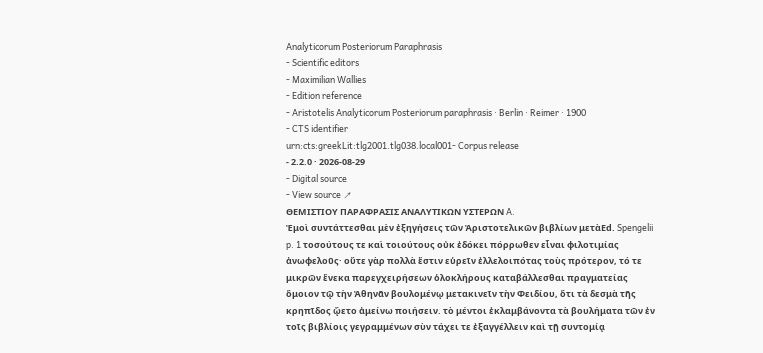Analyticorum Posteriorum Paraphrasis
- Scientific editors
- Maximilian Wallies
- Edition reference
- Aristotelis Analyticorum Posteriorum paraphrasis · Berlin · Reimer · 1900
- CTS identifier
urn:cts:greekLit:tlg2001.tlg038.local001- Corpus release
- 2.2.0 · 2026-08-29
- Digital source
- View source ↗
ΘΕΜΙΣΤΙΟΥ ΠΑΡΑΦΡΑΣΙΣ ΑΝΑΛΥΤΙΚΩΝ ΥΣΤΕΡΩΝ A.
Ἐμοὶ συντάττεσθαι μὲν ἐξηγήσεις τῶν Ἀριστοτελικῶν βιβλίων μετὰEd. Spengelii p. 1 τοσούτους τε καὶ τοιούτους οὐκ ἐδόκει πόρρωθεν εἶναι φιλοτιμίας ἀνωφελοῦς· οὔτε γὰρ πολλὰ ἔστιν εὑρεῖν ἐλλελοιπότας τοὺς πρότερον, τό τε μικρῶν ἕνεκα παρεγχειρήσεων ὁλοκλήρους καταβάλλεσθαι πραγματείας ὅμοιον τῷ τὴν Ἀθηνᾶν βουλομένῳ μετακινεῖν τὴν Φειδίου, ὅτι τὰ δεσμὰ τῆς κρηπῖδος ᾤετο ἀμείνω ποιήσειν. τὸ μέντοι ἐκλαμβάνοντα τὰ βουλήματα τῶν ἐν τοῖς βιβλίοις γεγραμμένων σὺν τάχει τε ἐξαγγέλλειν καὶ τῇ συντομίᾳ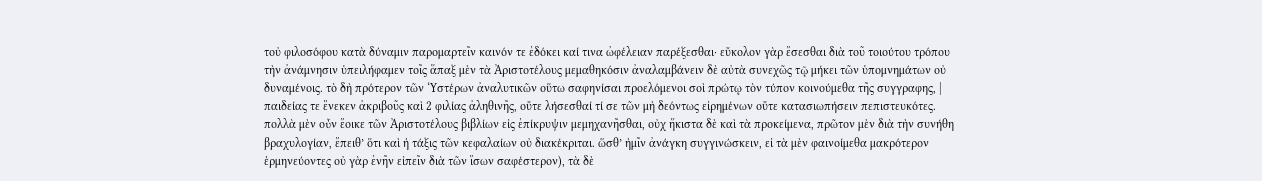τοὐ φιλοσόφου κατὰ δύναμιν παρομαρτεῖν καινόν τε ἐδόκει καί τινα ὠφέλειαν παρέξεσθαι· εὔκολον γὰρ ἔσεσθαι διὰ τοῦ τοιούτου τρόπου τὴν ἀνάμνησιν ὑπειλήφαμεν τοῖς ἅπαξ μὲν τὰ Ἀριστοτέλους μεμαθηκόσιν ἀναλαμβάνειν δὲ αὐτὰ συνεχῶς τῷ μήκει τῶν ὑπομνημάτων οὐ δυναμένοις. τὸ δὴ πρότερον τῶν ‘Υστέρων ἀναλυτικῶν οὕτω σαφηνίσαι προελόμενοι σοὶ πρώτῳ τὸν τύπον κοινούμεθα τῆς συγγραφης, | παιδείας τε ἕνεκεν ἀκριβοῦς καὶ 2 φιλίας ἀληθινῆς, οὔτε λήσεσθαί τί σε τῶν μὴ δεόντως εἰρημένων οὔτε κατασιωπήσειν πεπιστευκότες. πολλὰ μὲν οὖν ἔοικε τῶν Ἀριστοτέλους βιβλίων εἰς ἐπίκρυψιν μεμηχανῆσθαι, οὐχ ἥκιστα δὲ καὶ τὰ προκείμενα, πρῶτον μὲν διὰ τὴν συνήθη βραχυλογίαν, ἔπειθ’ ὅτι καὶ ἡ τάξις τῶν κεφαλαίων οὐ διακέκριται. ὥσθ’ ἡμῖν ἀνάγκη συγγινώσκειν, εἰ τὰ μὲν φαινοίμεθα μακρότερον ἑρμηνεύοντες οὐ γὰρ ἐνῆν εἰπεῖν διὰ τῶν ἴσων σαφέστερον), τὰ δὲ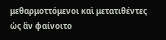μεθαρμοττόμενοι καὶ μετατιθέντες ὡς ἂν φαίνοιτο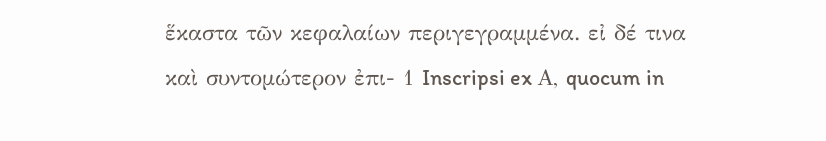ἕκαστα τῶν κεφαλαίων περιγεγραμμένα. εἰ δέ τινα καὶ συντομώτερον ἐπι- 1 Inscripsi ex Α, quocum in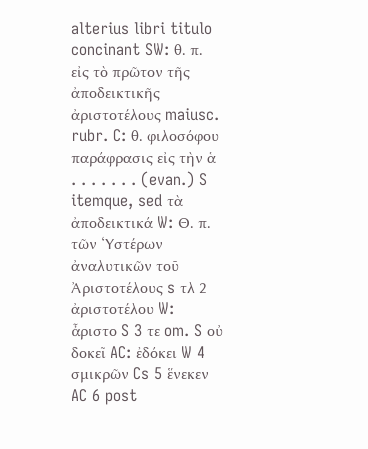alterius libri titulo concinant SW: θ. π. εἰς τὸ πρῶτον τῆς ἀποδεικτικῆς ἀριστοτέλους maiusc. rubr. C: θ. φιλοσόφου παράφρασις εἰς τὴν ἁ . . . . . . . (evan.) S itemque, sed τὰ ἀποδεικτικά W: Θ. π. τῶν ‘Υστέρων ἀναλυτικῶν τοῦ Ἀριστοτέλους s τλ 2 ἀριστοτέλου W: ἆριστο S 3 τε om. S οὐ δοκεῖ AC: ἐδόκει W 4 σμικρῶν Cs 5 ἕνεκεν AC 6 post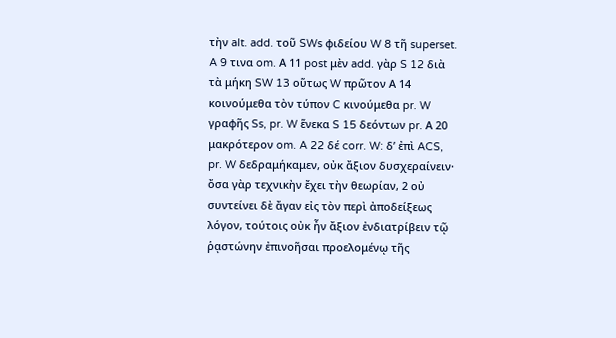τὴν alt. add. τοῦ SWs φιδείου W 8 τῆ superset. A 9 τινα om. Α 11 post μὲν add. γὰρ S 12 διὰ τὰ μήκη SW 13 οὕτως W πρῶτον Α 14 κοινούμεθα τὸν τύπον C κινούμεθα pr. W γραφῆς Ss, pr. W ἕνεκα S 15 δεόντων pr. Α 20 μακρότερον om. A 22 δέ corr. W: δ’ ἐπὶ ACS, pr. W δεδραμήκαμεν, οὐκ ἄξιον δυσχεραίνειν· ὄσα γὰρ τεχνικὴν ἔχει τὴν θεωρίαν, 2 οὐ συντείνει δὲ ἄγαν εἰς τὸν περὶ ἀποδείξεως λόγον, τούτοις οὐκ ἦν ἄξιον ἐνδιατρίβειν τῷ ῥᾳστώνην ἐπινοῆσαι προελομένῳ τῆς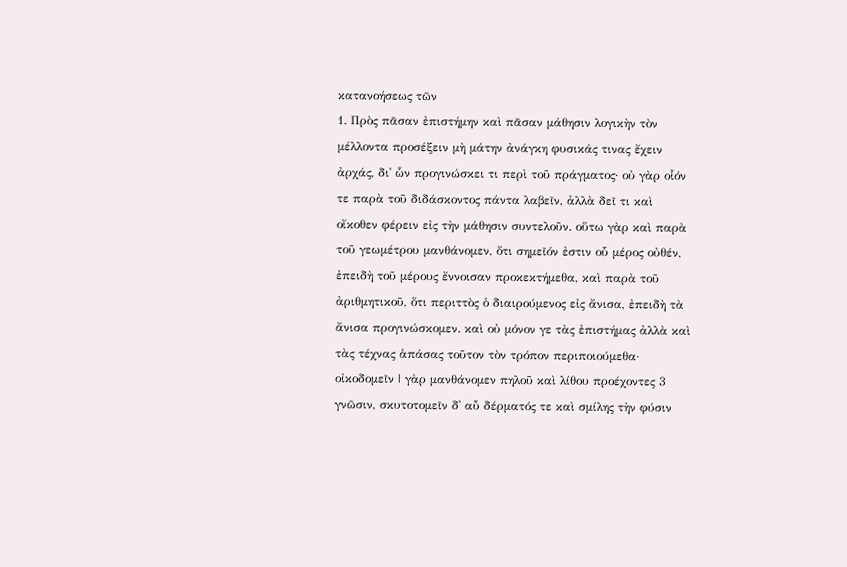κατανοήσεως τῶν
1. Πρὸς πᾶσαν ἐπιστήμην καὶ πᾶσαν μάθησιν λογικὴν τὸν μέλλοντα προσέξειν μὴ μάτην ἀνάγκη φυσικάς τινας ἔχειν ἀρχάς, δι᾿ ὧν προγινώσκει τι περὶ τοῦ πράγματος· οὐ γὰρ οἷόν τε παρὰ τοῦ διδάσκοντος πάντα λαβεῖν, ἀλλὰ δεῖ τι καὶ οἴκοθεν φέρειν εἰς τὴν μάθησιν συντελοῦν. οὕτω γὰρ καὶ παρὰ τοῦ γεωμέτρου μανθάνομεν, ὅτι σημεῖόν ἐστιν οὗ μέρος οὐθέν, ἐπειδὴ τοῦ μέρους ἔννοισαν προκεκτήμεθα, καὶ παρὰ τοῦ ἀριθμητικοῦ, ὅτι περιττὸς ὁ διαιρούμενος εἰς ἄνισα, ἐπειδὴ τὰ ἄνισα προγινώσκομεν. καὶ οὐ μόνον γε τὰς ἐπιστήμας ἀλλὰ καὶ τὰς τέχνας ἁπάσας τοῦτον τὸν τρόπον περιποιούμεθα· οἰκοδομεῖν | γὰρ μανθάνομεν πηλοῦ καὶ λίθου προέχοντες 3 γνῶσιν, σκυτοτομεῖν δ᾿ αὖ δέρματός τε καὶ σμίλης τὴν φύσιν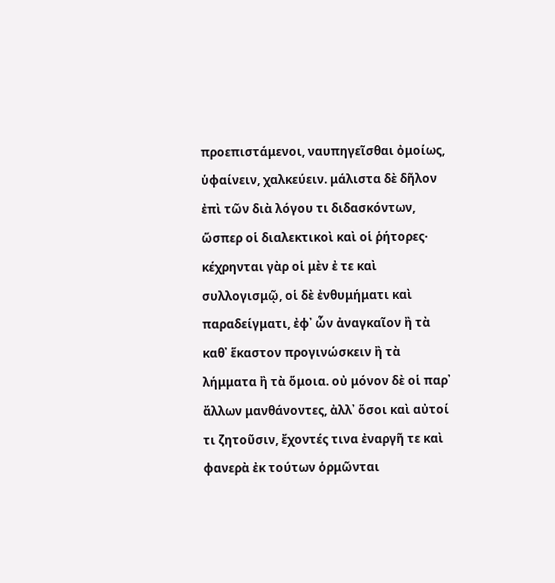προεπιστάμενοι, ναυπηγεῖσθαι ὀμοίως, ὑφαίνειν, χαλκεύειν. μάλιστα δὲ δῆλον ἐπὶ τῶν διὰ λόγου τι διδασκόντων, ὥσπερ οἱ διαλεκτικοὶ καὶ οἱ ῥήτορες· κέχρηνται γὰρ οἱ μὲν ἐ τε καὶ συλλογισμῷ, οἱ δὲ ἐνθυμήματι καὶ παραδείγματι, ἐφ᾿ ὧν ἀναγκαῖον ἢ τὰ καθ᾿ ἕκαστον προγινώσκειν ἢ τὰ λήμματα ἢ τὰ ὅμοια. οὐ μόνον δὲ οἱ παρ᾿ ἄλλων μανθάνοντες, ἀλλ᾿ ὅσοι καὶ αὐτοί τι ζητοῦσιν, ἔχοντές τινα ἐναργῆ τε καὶ φανερὰ ἐκ τούτων ὁρμῶνται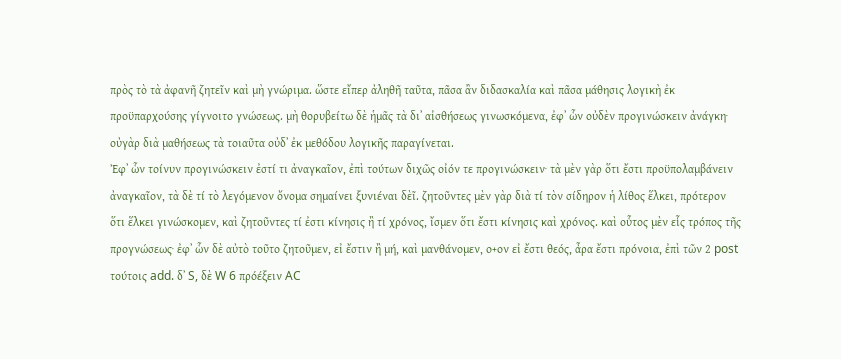πρὸς τὸ τὰ ἀφανῆ ζητεῖν καὶ μὴ γνώριμα. ὥστε εἴπερ ἀληθῆ ταῦτα, πᾶσα ἂν διδασκαλία καὶ πᾶσα μάθησις λογικὴ ἐκ προϋπαρχούσης γίγνοιτο γνώσεως. μὴ θορυβείτω δὲ ἡμᾶς τὰ δι᾿ αἰσθήσεως γινωσκόμενα, ἐφ᾿ ὧν οὐδὲν προγινώσκειν ἀνάγκη· οὐγὰρ διὰ μαθήσεως τὰ τοιαῦτα οὐδ᾿ ἐκ μεθόδου λογικῆς παραγίνεται.
Ἐφ᾿ ὧν τοίνυν προγινώσκειν ἐστί τι ἀναγκαῖον, ἐπὶ τούτων διχῶς οἰόν τε προγινώσκειν· τὰ μὲν γὰρ ὅτι ἔστι προϋπολαμβάνειν ἀναγκαῖον, τὰ δὲ τί τὸ λεγόμενον ὄνομα σημαίνει ξυνιέναι δὲῖ. ζητοῦντες μὲν γὰρ διὰ τί τὸν σίδηρον ἡ λίθος ἕλκει, πρότερον ὅτι ἕλκει γινώσκομεν, καὶ ζητοῦντες τί ἐστι κίνησις ἢ τί χρόνος, ἴσμεν ὅτι ἔστι κίνησις καὶ χρόνος. καὶ οὗτος μὲν εἷς τρόπος τῆς προγνώσεως· ἐφ᾿ ὧν δὲ αὐτὸ τοῦτο ζητοῦμεν, εἰ ἔστιν ἢ μή, καὶ μανθάνομεν, ο+ον εἰ ἔστι θεός, ἆρα ἔστι πρόνοια, ἐπὶ τῶν 2 post τούτοις add. δ᾿ S, δὲ W 6 πρόέξειν AC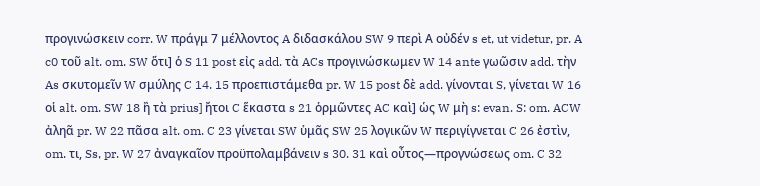προγινώσκειν corr. W πράγμ 7 μέλλοντος A διδασκάλου SW 9 περὶ Α οὐδέν s et, ut videtur, pr. A c0 τοῦ alt. om. SW ὅτι] ὁ S 11 post εἰς add. τὰ ACs προγινώσκωμεν W 14 ante γωῶσιν add. τὴν As σκυτομεῖν W σμύλης C 14. 15 προεπιστάμεθα pr. W 15 post δὲ add. γίνονται S, γίνεται W 16 οἱ alt. om. SW 18 ἢ τὰ prius] ἤτοι C ἕκαστα s 21 ὁρμῶντες AC καὶ] ὡς W μὴ s: evan. S: om. ACW ἀληᾶ pr. W 22 πᾶσα alt. om. C 23 γίνεται SW ὑμᾶς SW 25 λογικῶν W περιγίγνεται C 26 ἐστὶν, om. τι, Ss, pr. W 27 ἀναγκαῖον προϋπολαμβάνειν s 30. 31 καὶ οὖτος—προγνώσεως om. C 32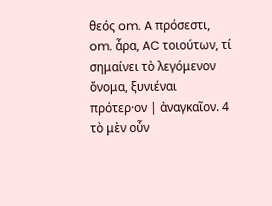θεός om. A πρόσεστι, om. ἆρα, AC τοιούτων, τί σημαίνει τὸ λεγόμενον ὄνομα, ξυνιέναι πρότερ·ον | ἀναγκαῖον. 4 τὸ μὲν οὖν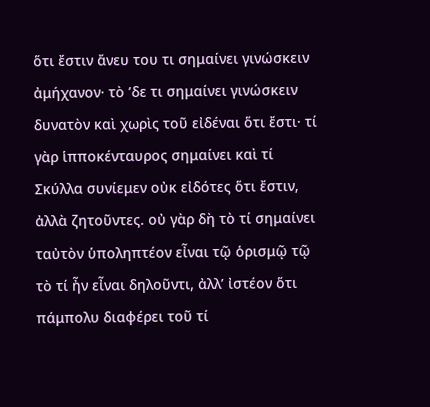ὅτι ἔστιν ἄνευ του τι σημαίνει γινώσκειν ἀμήχανον· τὸ ’δε τι σημαίνει γινώσκειν δυνατὸν καὶ χωρὶς τοῦ εἰδέναι ὅτι ἔστι· τί γὰρ ἱπποκένταυρος σημαίνει καὶ τί Σκύλλα συνίεμεν οὐκ εἰδότες ὅτι ἔστιν, ἀλλὰ ζητοῦντες. οὐ γὰρ δὴ τὸ τί σημαίνει ταὐτὸν ὑποληπτέον εἶναι τῷ ὁρισμῷ τῷ τὸ τί ἦν εἶναι δηλοῦντι, ἀλλ’ ἰστέον ὅτι πάμπολυ διαφέρει τοῦ τί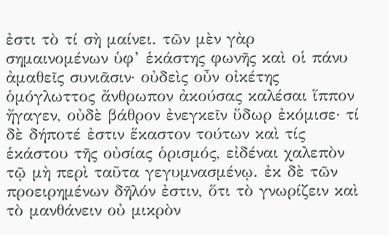ἐστι τὸ τί σὴ μαίνει. τῶν μὲν γὰρ σημαινομένων ὑφ’ ἑκάστης φωνῆς καὶ οἱ πάνυ ἀμαθεῖς συνιᾶσιν· οὐδεὶς οὖν οἰκέτης ὁμόγλωττος ἄνθρωπον ἀκούσας καλέσαι ἵππον ἤγαγεν, οὐδὲ βάθρον ἐνεγκεῖν ὕδωρ ἐκόμισε· τί δὲ δήποτέ ἐστιν ἕκαστον τούτων καὶ τίς ἑκάστου τῆς οὐσίας ὁρισμός, εἰδέναι χαλεπὸν τῷ μὴ περὶ ταῦτα γεγυμνασμένῳ. ἐκ δὲ τῶν προειρημένων δῆλόν ἐστιν, ὅτι τὸ γνωρίζειν καὶ τὸ μανθάνειν οὐ μικρὸν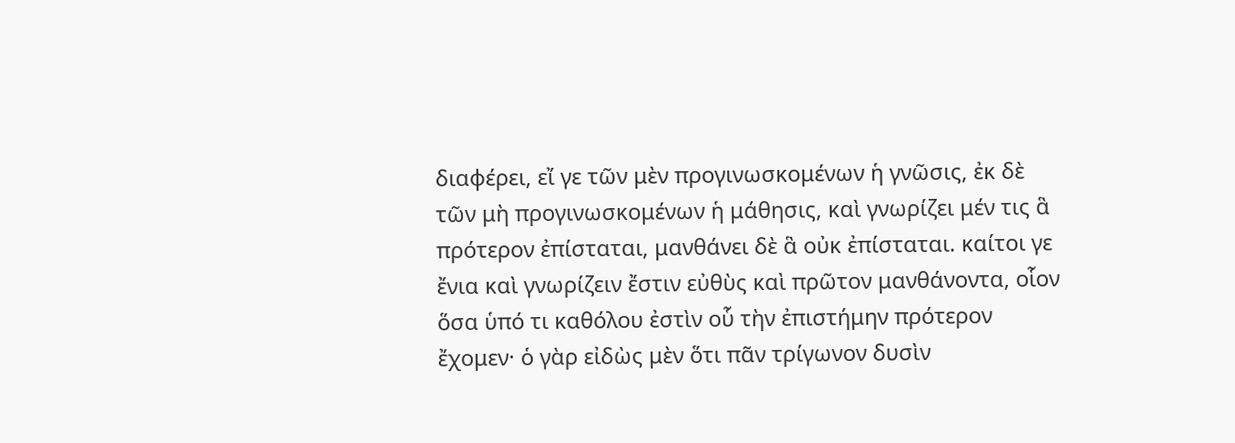διαφέρει, εἴ γε τῶν μὲν προγινωσκομένων ἡ γνῶσις, ἐκ δὲ τῶν μὴ προγινωσκομένων ἡ μάθησις, καὶ γνωρίζει μέν τις ἃ πρότερον ἐπίσταται, μανθάνει δὲ ἃ οὐκ ἐπίσταται. καίτοι γε ἔνια καὶ γνωρίζειν ἔστιν εὐθὺς καὶ πρῶτον μανθάνοντα, οἷον ὅσα ὑπό τι καθόλου ἐστὶν οὗ τὴν ἐπιστήμην πρότερον ἔχομεν· ὁ γὰρ εἰδὼς μὲν ὅτι πᾶν τρίγωνον δυσὶν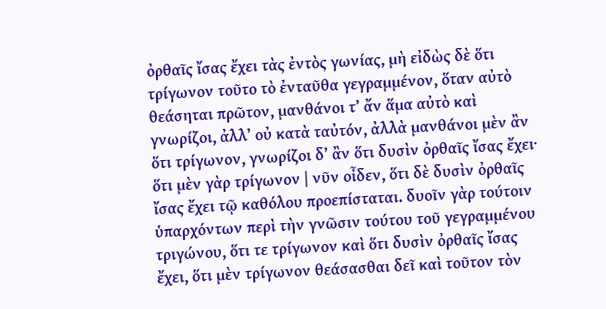ὀρθαῖς ἴσας ἔχει τὰς ἐντὸς γωνίας, μὴ εἰδὼς δὲ ὅτι τρίγωνον τοῦτο τὸ ἐνταῦθα γεγραμμένον, ὅταν αὐτὸ θεάσηται πρῶτον, μανθάνοι τ’ ἄν ἅμα αὐτὸ καὶ γνωρίζοι, ἀλλ’ οὐ κατὰ ταὐτόν, ἀλλὰ μανθάνοι μὲν ἂν ὅτι τρίγωνον, γνωρίζοι δ’ ἂν ὅτι δυσὶν ὀρθαῖς ἴσας ἔχει· ὅτι μὲν γὰρ τρίγωνον | νῦν οἶδεν, ὅτι δὲ δυσὶν ὀρθαῖς ἴσας ἔχει τῷ καθόλου προεπίσταται. δυοῖν γὰρ τούτοιν ὑπαρχόντων περὶ τὴν γνῶσιν τούτου τοῦ γεγραμμένου τριγώνου, ὅτι τε τρίγωνον καὶ ὅτι δυσὶν ὀρθαῖς ἴσας ἔχει, ὅτι μὲν τρίγωνον θεάσασθαι δεῖ καὶ τοῦτον τὸν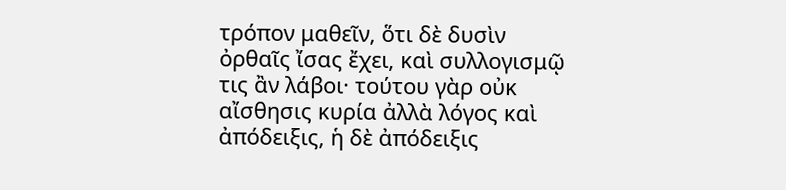τρόπον μαθεῖν, ὅτι δὲ δυσὶν ὀρθαῖς ἴσας ἔχει, καὶ συλλογισμῷ τις ἂν λάβοι· τούτου γὰρ οὐκ αἴσθησις κυρία ἀλλὰ λόγος καὶ ἀπόδειξις, ἡ δὲ ἀπόδειξις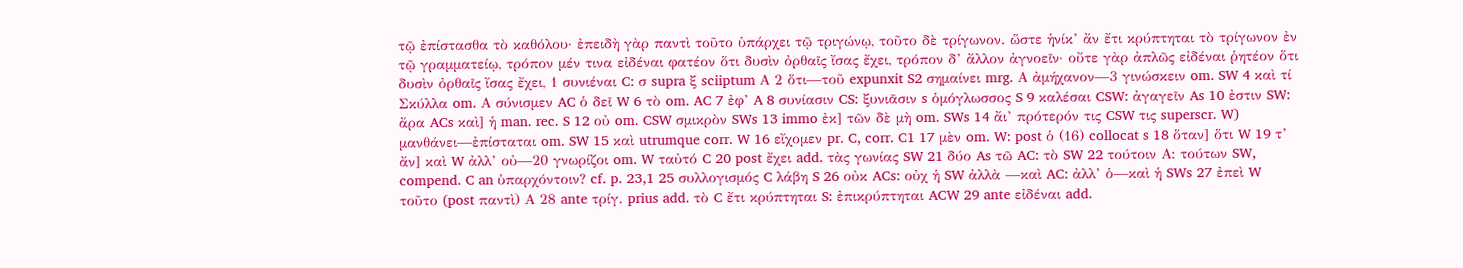τῷ ἐπίστασθα τὸ καθόλου· ἐπειδὴ γὰρ παντὶ τοῦτο ὑπάρχει τῷ τριγώνῳ, τοῦτο δὲ τρίγωνον. ὥστε ἡνίκ’ ἄν ἔτι κρύπτηται τὸ τρίγωνον ἐν τῷ γραμματείῳ, τρόπον μέν τινα εἰδέναι φατέον ὅτι δυσὶν ὀρθαῖς ἴσας ἔχει, τρόπον δ’ ἄλλον ἀγνοεῖν· οὔτε γὰρ ἀπλῶς εἰδέναι ῥητέον ὅτι δυσὶν ὀρθαῖς ἴσας ἔχει, 1 συνιέναι C: σ supra ξ sciiptum Α 2 ὅτι—τοῦ expunxit S2 σημαίνει mrg. Α ἀμήχανον—3 γινώσκειν om. SW 4 καὶ τί Σκύλλα om. Α σύνισμεν AC ὁ δεῖ W 6 τὸ om. AC 7 ἐφ’ A 8 συνίασιν CS: ξυνιᾶσιν s ὁμόγλωσσος S 9 καλέσαι CSW: ἀγαγεῖν As 10 ἐστιν SW: ἄρα ACs καὶ] ἡ man. rec. S 12 οὐ om. CSW σμικρὸν SWs 13 immo ἐκ] τῶν δὲ μὴ om. SWs 14 ἄι’ πρότερόν τις CSW τις superscr. W) μανθάνει—ἐπίσταται om. SW 15 καὶ utrumque corr. W 16 εἴχομεν pr. C, corr. C1 17 μὲν om. W: post ὁ (16) collocat s 18 ὅταν] ὅτι W 19 τ’ ἄν] καὶ W ἀλλ’ οὐ—20 γνωρίζοι om. W ταὐτό C 20 post ἔχει add. τὰς γωνίας SW 21 δύο As τῶ AC: τὸ SW 22 τούτοιν Α: τούτων SW, compend. C an ὑπαρχόντοιν? cf. p. 23,1 25 συλλογισμός C λάβη S 26 οὐκ ACs: οὐχ ἡ SW ἀλλὰ —καὶ AC: ἀλλ’ ὁ—καὶ ἡ SWs 27 ἐπεὶ W τοῦτο (post παντὶ) Α 28 ante τρίγ. prius add. τὸ C ἔτι κρύπτηται S: ἐπικρύπτηται ACW 29 ante εἰδέναι add.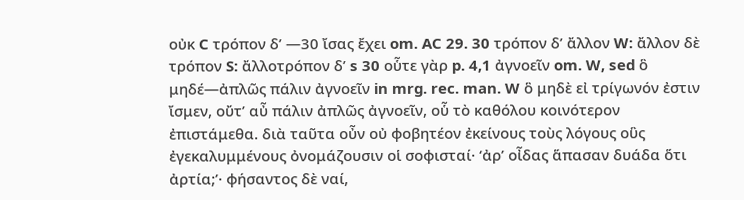οὐκ C τρόπον δ’ —30 ἴσας ἔχει om. AC 29. 30 τρόπον δ’ ἄλλον W: ἄλλον δὲ τρόπον S: ἄλλοτρόπον δ’ s 30 οὗτε γὰρ p. 4,1 ἀγνοεῖν om. W, sed ὃ μηδέ—ἀπλῶς πάλιν ἀγνοεῖν in mrg. rec. man. W ὃ μηδὲ εἰ τρίγωνόν ἐστιν ἴσμεν, οὔτ’ αὖ πάλιν ἀπλῶς ἀγνοεῖν, οὗ τὸ καθόλου κοινότερον ἐπιστάμεθα. διὰ ταῦτα οὖν οὐ φοβητέον ἐκείνους τοὺς λόγους οὓς ἐγεκαλυμμένους ὀνομάζουσιν οἱ σοφισταί· ‘ἀρ’ οἶδας ἅπασαν δυάδα ὅτι ἀρτία;’· φήσαντος δὲ ναί,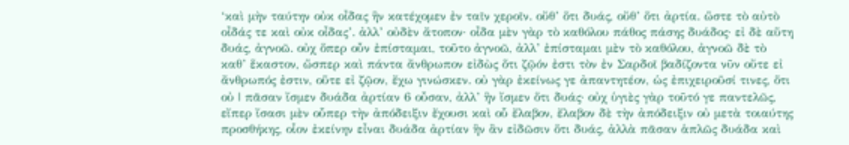‘καὶ μὴν ταύτην οὐκ οἶδας ἣν κατέχομεν ἐν ταῖν χεροῖν. οὔθ’ ὅτι δυάς, οὔθ’ ὅτι ἀρτία. ὥστε τὸ αὐτὸ οἶδάς τε καὶ οὐκ οἶδας’. ἀλλ’ οὐδὲν ἄτοπον· οἶδα μὲν γὰρ τὸ καθόλου πάθος πάσης δυάδος· εἰ δὲ αὕτη δυάς, ἀγνοῶ. οὐχ ὅπερ οὖν ἐπίσταμαι, τοῦτο ἀγνοῶ, ἀλλ’ ἐπίσταμαι μὲν τὸ καθόλου, ἀγνοῶ δὲ τὸ καθ’ ἕκαστον, ὥσπερ καὶ πάντα ἄνθρωπον εἰδὼς ὅτι ζῷόν ἐστι τὸν ἐν Σαρδοῖ βαδίζοντα νῦν οὔτε εἰ ἄνθρωπός ἐστιν, οὕτε εἰ ζῷον, ἔχω γινώσκεν. οὐ γὰρ ἐκείνως γε ἀπαντητέον, ὡς ἐπιχειροῦσί τινες, ὅτι οὐ | πᾶσαν ἴσμεν δυάδα ἀρτίαν 6 οὖσαν, ἀλλ’ ἣν ἴσμεν ὅτι δυάς· οὐχ ὑγιὲς γὰρ τοῦτό γε παντελῶς, εἴπερ ἴσασι μὲν οὗπερ τὴν ἀπόδειξιν ἔχουσι καὶ οὗ ἔλαβον, ἔλαβον δὲ τὴν ἀπόδειξιν οὐ μετὰ τοιαύτης προσθήκης, οἷον ἐκείνην εἶναι δυάδα ἀρτίαν ἣν ἂν εἰδῶσιν ὅτι δυάς, ἀλλὰ πᾶσαν ἁπλῶς δυάδα καὶ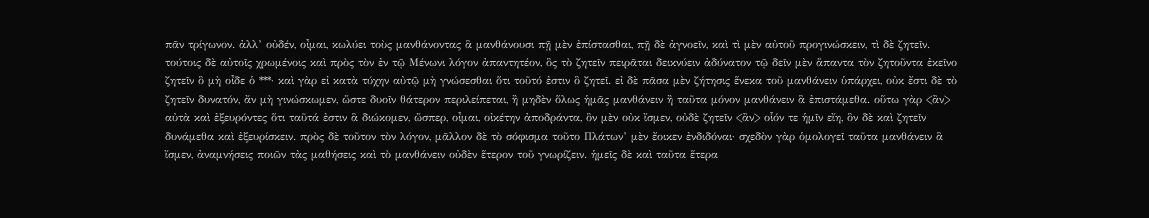πᾶν τρίγωνον. ἀλλ’ οὐδέν, οἶμαι, κωλύει τοὺς μανθάνοντας ἃ μανθάνουσι πῇ μὲν ἐπίστασθαι, πῇ δὲ ἀγνοεῖν, καὶ τὶ μὲν αὐτοῦ προγινώσκειν, τὶ δὲ ζητεῖν. τούτοις δὲ αὐτοῖς χρωμένοις καὶ πρὸς τὸν ἐν τῷ Μένωνι λόγον ἀπαντητέον, ὃς τὸ ζητεῖν πειρᾶται δεικνύειν ἀδύνατον τῷ δεῖν μὲν ἅπαντα τὸν ζητοῦντα ἐκεῖνο ζητεῖν ὃ μὴ οἶδε ὁ ***· καὶ γὰρ εἰ κατὰ τύχην αὐτῷ μὴ γνώσεσθαι ὅτι τοῦτό ἐστιν ὃ ζητεῖ. εἰ δὲ πᾶσα μὲν ζήτησις ἕνεκα τοῦ μανθάνειν ὑπάρχει, οὐκ ἔστι δὲ τὸ ζητεῖν δυνατόν, ἄν μὴ γινώσκωμεν, ὥστε δυοῖν θάτερον περιλείπεται, ἢ μηδὲν ὅλως ἡμᾶς μανθάνειν ἢ ταῦτα μόνον μανθάνειν ἃ ἐπιστάμεθα. οὕτω γὰρ <ἂν> αὐτὰ καὶ ἐξευρόντες ὅτι ταῦτά ἐστιν ἃ διώκομεν, ὥσπερ, οἶμαι, οἰκέτην ἀποδράντα, ὃν μὲν οὐκ ἴσμεν, οὐδὲ ζητεῖν <ἂν> οἷόν τε ἡμῖν εἴη, ὃν δὲ καὶ ζητεῖν δυνάμεθα καὶ ἐξευρίσκειν. πρὸς δὲ τοῦτον τὸν λόγον, μᾶλλον δὲ τὸ σόφισμα τοῦτο Πλάτων’ μὲν ἔοικεν ἐνδιδόναι· σχεδὸν γὰρ ὁμολογεῖ ταῦτα μανθάνειν ἃ ἴσμεν, ἀναμνήσεις ποιῶν τὰς μαθήσεις καὶ τὸ μανθάνειν οὐδὲν ἕτερον τοῦ γνωρίζειν. ἡμεῖς δὲ καὶ ταῦτα ἕτερα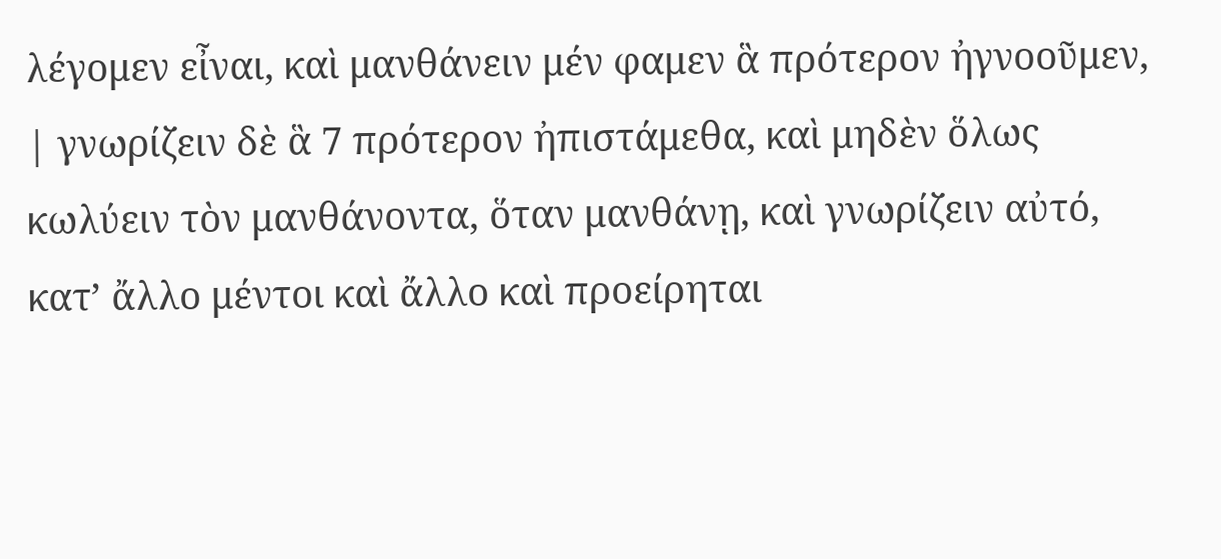λέγομεν εἶναι, καὶ μανθάνειν μέν φαμεν ἃ πρότερον ἠγνοοῦμεν, | γνωρίζειν δὲ ἃ 7 πρότερον ἠπιστάμεθα, καὶ μηδὲν ὅλως κωλύειν τὸν μανθάνοντα, ὅταν μανθάνῃ, καὶ γνωρίζειν αὐτό, κατ’ ἄλλο μέντοι καὶ ἄλλο καὶ προείρηται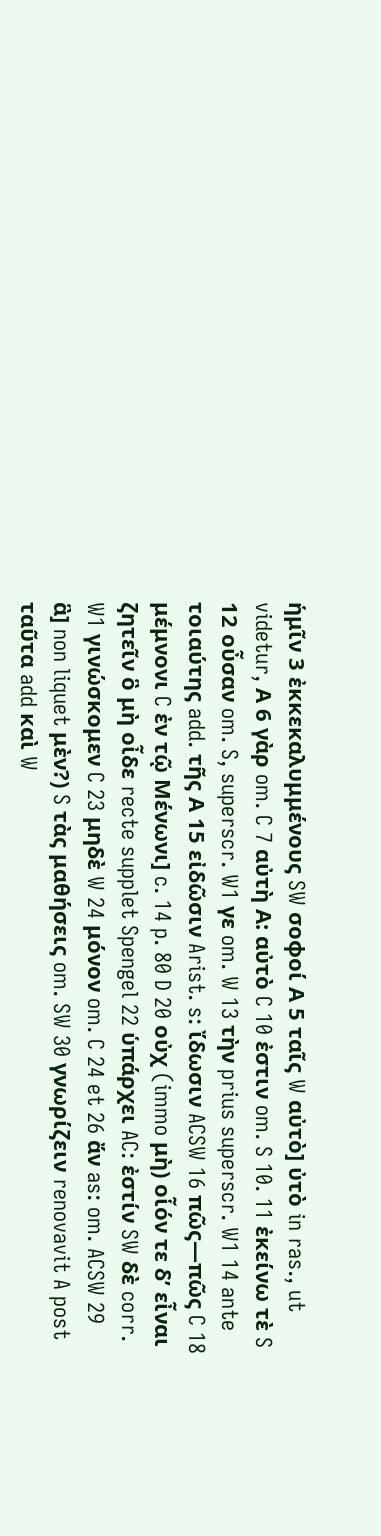ἡμῖν 3 ἐκκεκαλυμμένους SW σοφοί Α 5 ταῖς W αὐτὸ] ὐτὸ in ras., ut videtur, Α 6 γὰρ om. C 7 αὐτὴ Α: αὐτὸ C 10 ἐστιν om. S 10. 11 ἐκείνω τὲ S 12 οὖσαν om. S, superscr. W1 γε om. W 13 τὴν prius superscr. W1 14 ante τοιαύτης add. τῆς Α 15 εἰδῶσιν Arist. s: ἴδωσιν ACSW 16 πῶς—πῶς C 18 μέμνονι C ἐν τῷ Μένωνι] c. 14 p. 80 D 20 οὐχ (immo μὴ) οἷόν τε δ’ εἶναι ζητεῖν ὃ μὴ οἶδε recte supplet Spengel 22 ὑπάρχει AC: ἐστίν SW δὲ corr. W1 γινώσκομεν C 23 μηδὲ W 24 μόνον om. C 24 et 26 ἄν as: om. ACSW 29 ἃ] non liquet μὲν?) S τὰς μαθήσεις om. SW 30 γνωρίζειν renovavit A post ταῦτα add καὶ W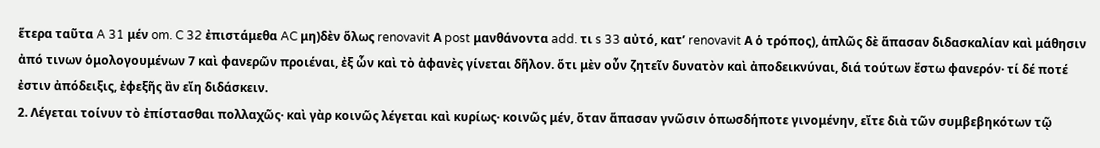ἕτερα ταῦτα A 31 μέν om. C 32 ἐπιστάμεθα AC μη)δὲν ὅλως renovavit Α post μανθάνοντα add. τι s 33 αὐτό, κατ’ renovavit Α ὁ τρόπος), ἁπλῶς δὲ ἅπασαν διδασκαλίαν καὶ μάθησιν ἀπό τινων ὁμολογουμένων 7 καὶ φανερῶν προιέναι, ἐξ ὧν καὶ τὸ ἀφανὲς γίνεται δῆλον. ὅτι μὲν οὖν ζητεῖν δυνατὸν καὶ ἀποδεικνύναι, διά τούτων ἔστω φανερόν· τί δέ ποτέ ἐστιν ἀπόδειξις, ἐφεξῆς ἂν εἴη διδάσκειν.
2. Λέγεται τοίνυν τὸ ἐπίστασθαι πολλαχῶς· καὶ γὰρ κοινῶς λέγεται καὶ κυρίως· κοινῶς μέν, ὅταν ἅπασαν γνῶσιν ὁπωσδήποτε γινομένην, εἴτε διὰ τῶν συμβεβηκότων τῷ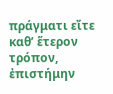πράγματι εἴτε καθ’ ἕτερον τρόπον, ἐπιστήμην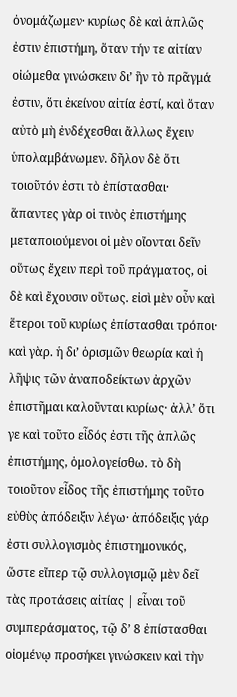ὀνομάζωμεν· κυρίως δὲ καὶ ἁπλῶς ἐστιν ἐπιστήμη, ὅταν τήν τε αἰτίαν οἰώμεθα γινώσκειν δι’ ἣν τὸ πρᾶγμά ἐστιν, ὅτι ἐκείνου αἰτία ἐστί, καὶ ὅταν αὐτὸ μὴ ἐνδέχεσθαι ἄλλως ἔχειν ὑπολαμβάνωμεν. δῆλον δὲ ὅτι τοιοῦτόν ἐστι τὸ ἐπίστασθαι· ἅπαντες γὰρ οἱ τινὸς ἐπιστήμης μεταποιούμενοι οἱ μὲν οἴονται δεῖν οὕτως ἔχειν περὶ τοῦ πράγματος, οἱ δὲ καὶ ἔχουσιν οὕτως. εἰσὶ μὲν οὖν καὶ ἕτεροι τοῦ κυρίως ἐπίστασθαι τρόποι· καὶ γὰρ. ἡ δι’ ὁρισμῶν θεωρία καὶ ἡ λῆψις τῶν ἀναποδείκτων ἀρχῶν ἐπιστῆμαι καλοῦνται κυρίως· ἀλλ’ ὅτι γε καὶ τοῦτο εἶδός ἐστι τῆς ἁπλῶς ἐπιστήμης, ὁμολογείσθω. τὸ δὴ τοιοῦτον εἶδος τῆς ἐπιστήμης τοῦτο εὐθὺς ἀπόδειξιν λέγω· ἀπόδειξις γάρ ἐστι συλλογισμὸς ἐπιστημονικός, ὥστε εἴπερ τῷ συλλογισμῷ μὲν δεῖ τὰς προτάσεις αἰτίας | εἶναι τοῦ συμπεράσματος, τῷ δ’ 8 ἐπίστασθαι οἰομένῳ προσήκει γινώσκειν καὶ τὴν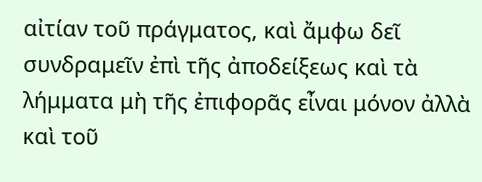αἰτίαν τοῦ πράγματος, καὶ ἄμφω δεῖ συνδραμεῖν ἐπὶ τῆς ἀποδείξεως καὶ τὰ λήμματα μὴ τῆς ἐπιφορᾶς εἶναι μόνον ἀλλὰ καὶ τοῦ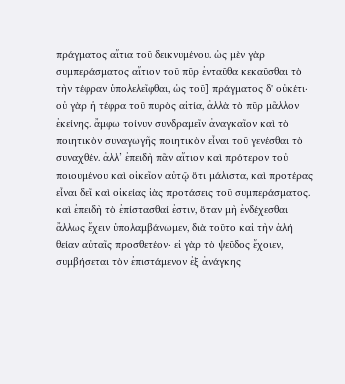πράγματος αἴτια τοῦ δεικνυμένου. ὡς μὲν γὰρ συμπεράσματος αἴτιον τοῦ πῦρ ἐνταῦθα κεκαῦσθαι τὸ τὴν τέφραν ὑπολελεῖφθαι, ὡς τοῦ] πράγματος δ' οὐκέτι· οὐ γὰρ ἡ τέφρα τοῦ πυρὸς αἰτία, ἀλλὰ τὸ πῦρ μᾶλλον ἐκείνης. ἄμφω τοίνυν συνδραμεῖν ἀναγκαῖον καὶ τὸ ποιητικὸν συναγωγῆς ποιητικὸν εἶναι τοῦ γενέσθαι τὸ συναχθέν. ἀλλ’ ἐπειδὴ πᾶν αἴτιον καὶ πρότερον τοὐ ποιουμένου καὶ οἰκεῖον αὐτῷ ὅτι μάλιστα, καὶ προτέρας εἶναι δεῖ καὶ οἰκείας ἰὰς προτάσεις τοῦ συμπεράσματος. καὶ ἐπειδὴ τὸ ἐπίστασθαί ἐστιν, ὅταν μὴ ἐνδέχεσθαι ἄλλως ἔχειν ὑπολαμβάνωμεν, διὰ τοῦτο καἰ τὴν ἁλή θείαν αὐταῖς προσθετέον· εἰ γὰρ τὸ ψεῦδος ἔχοιεν, συμβήσεται τὸν ἐπιστάμενον ἐξ ἀνάγκης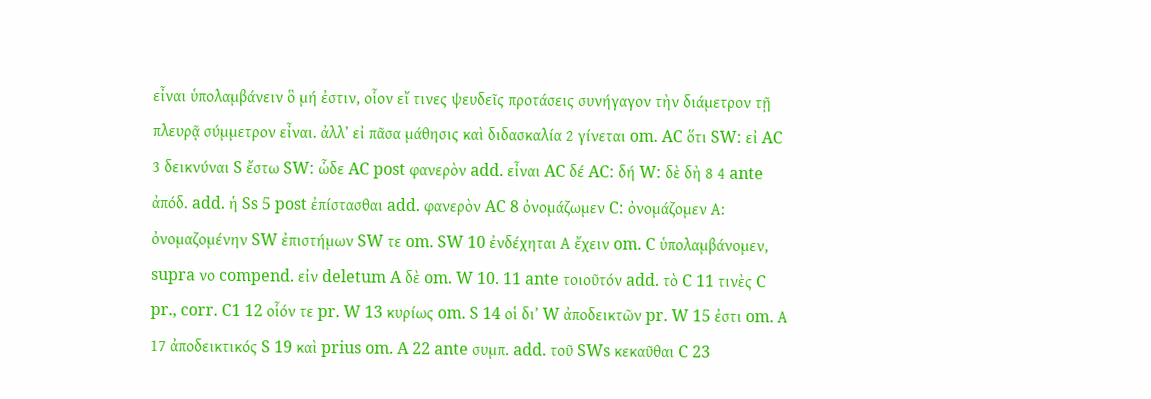εἶναι ὑπολαμβάνειν ὃ μή ἐστιν, οἷον εἴ τινες ψευδεῖς προτάσεις συνήγαγον τὴν διάμετρον τῇ πλευρᾷ σύμμετρον εἶναι. ἀλλ’ εἰ πᾶσα μάθησις καὶ διδασκαλία 2 γίνεται om. AC ὅτι SW: εἰ AC 3 δεικνύναι S ἔστω SW: ὧδε AC post φανερὸν add. εἶναι AC δέ AC: δή W: δὲ δὴ 8 4 ante ἀπόδ. add. ἡ Ss 5 post ἐπίστασθαι add. φανερὸν AC 8 ὀνομάζωμεν C: ὀνομάζομεν Α: ὀνομαζομένην SW ἐπιστήμων SW τε om. SW 10 ἐνδέχηται Α ἔχειν om. C ὑπολαμβάνομεν, supra νο compend. εἰν deletum A δὲ om. W 10. 11 ante τοιοῦτόν add. τὸ C 11 τινὲς C pr., corr. C1 12 οἷόν τε pr. W 13 κυρίως om. S 14 οἱ δι’ W ἀποδεικτῶν pr. W 15 ἐστι om. Α 17 ἀποδεικτικός S 19 καὶ prius om. A 22 ante συμπ. add. τοῦ SWs κεκαῦθαι C 23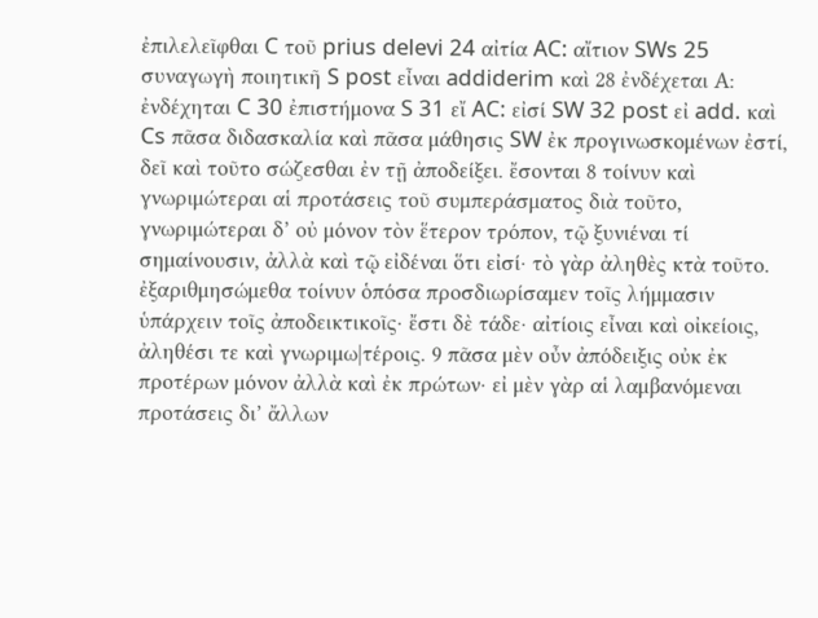ἐπιλελεῖφθαι C τοῦ prius delevi 24 αἰτία AC: αἴτιον SWs 25 συναγωγὴ ποιητικῆ S post εἶναι addiderim καὶ 28 ἐνδέχεται Α: ἐνδέχηται C 30 ἐπιστήμονα S 31 εἴ AC: εἰσί SW 32 post εἰ add. καὶ Cs πᾶσα διδασκαλία καὶ πᾶσα μάθησις SW ἐκ προγινωσκομένων ἐστί, δεῖ καὶ τοῦτο σώζεσθαι ἐν τῇ ἀποδείξει. ἔσονται 8 τοίνυν καὶ γνωριμώτεραι αἱ προτάσεις τοῦ συμπεράσματος διὰ τοῦτο, γνωριμώτεραι δ’ οὐ μόνον τὸν ἕτερον τρόπον, τῷ ξυνιέναι τί σημαίνουσιν, ἀλλὰ καὶ τῷ εἰδέναι ὅτι εἰσί· τὸ γὰρ ἀληθὲς κτὰ τοῦτο. ἐξαριθμησώμεθα τοίνυν ὁπόσα προσδιωρίσαμεν τοῖς λήμμασιν ὑπάρχειν τοῖς ἀποδεικτικοῖς· ἔστι δὲ τάδε· αἰτίοις εἶναι καὶ οἰκείοις, ἀληθέσι τε καὶ γνωριμω|τέροις. 9 πᾶσα μὲν οὖν ἀπόδειξις οὐκ ἐκ προτέρων μόνον ἀλλὰ καὶ ἐκ πρώτων· εἰ μὲν γὰρ αἱ λαμβανόμεναι προτάσεις δι’ ἄλλων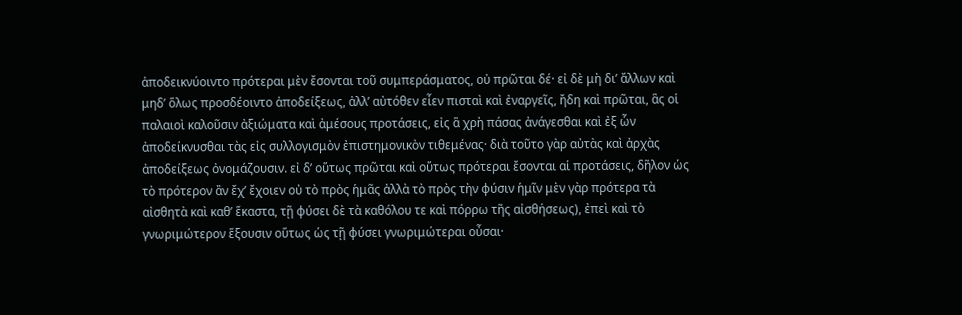ἀποδεικνύοιντο πρότεραι μὲν ἔσονται τοῦ συμπεράσματος, οὐ πρῶται δέ· εἰ δὲ μὴ δι’ ἄλλων καὶ μηδ’ ὅλως προσδέοιντο ἀποδείξεως, ἀλλ’ αὐτόθεν εἶεν πισταὶ καὶ ἐναργεῖς, ἤδη καὶ πρῶται, ἃς οἱ παλαιοὶ καλοῦσιν ἀξιώματα καὶ ἀμέσους προτάσεις, εἰς ἃ χρὴ πάσας ἀνάγεσθαι καὶ ἐξ ὧν ἀποδείκνυσθαι τὰς εἰς συλλογισμὸν ἐπιστημονικὸν τιθεμένας· διὰ τοῦτο γὰρ αὐτὰς καὶ ἀρχὰς ἀποδείξεως ὀνομάζουσιν. εἰ δ’ οὕτως πρῶται καὶ οὕτως πρότεραι ἔσονται αἱ προτάσεις, δῆλον ὡς τὸ πρότερον ἂν ἔχ’ ἔχοιεν οὐ τὸ πρὸς ἡμᾶς ἀλλὰ τὸ πρὸς τὴν φύσιν ἡμῖν μὲν γὰρ πρότερα τὰ αἰσθητὰ καὶ καθ’ ἕκαστα, τῇ φύσει δὲ τὰ καθόλου τε καὶ πόρρω τῆς αἰσθήσεως), ἐπεὶ καὶ τὸ γνωριμώτερον ἕξουσιν οὕτως ὡς τῇ φύσει γνωριμώτεραι οὖσαι·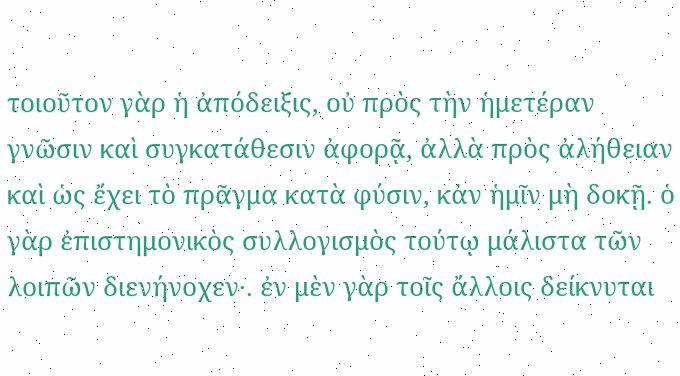τοιοῦτον γὰρ ἡ ἀπόδειξις, οὐ πρὸς τὴν ἡμετέραν γνῶσιν καὶ συγκατάθεσιν ἀφορᾷ, ἀλλὰ πρὸς ἀλήθειαν καὶ ὡς ἔχει τὸ πρᾶγμα κατὰ φύσιν, κἀν ἡμῖν μὴ δοκῇ. ὁ γὰρ ἐπιστημονικὸς συλλογισμὸς τούτῳ μάλιστα τῶν λοιπῶν διενήνοχεν·. ἐν μὲν γὰρ τοῖς ἄλλοις δείκνυται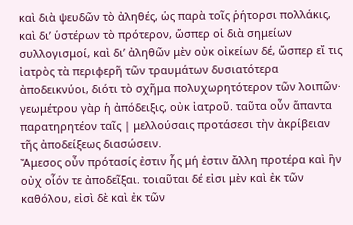καὶ διὰ ψευδῶν τὸ ἀληθές, ὡς παρὰ τοῖς ῥήτορσι πολλάκις, καὶ δι’ ὑστέρων τὸ πρότερον, ὥσπερ οἱ διὰ σημείων συλλογισμοί, καὶ δι’ ἀληθῶν μὲν οὐκ οἰκείων δέ, ὥσπερ εἴ τις ἰατρὸς τὰ περιφερῆ τῶν τραυμάτων δυσιατότερα ἀποδεικνύοι, διότι τὸ σχῆμα πολυχωρητότερον τῶν λοιπῶν· γεωμέτρου γὰρ ἡ ἀπόδειξις, οὐκ ἰατροῦ. ταῦτα οὖν ἅπαντα παρατηρητέον ταῖς | μελλούσαις προτάσεσι τὴν ἀκρίβειαν τῆς ἀποδείξεως διασώσειν.
Ἄμεσος οὖν πρότασίς ἐστιν ἧς μή ἐστιν ἄλλη προτέρα καὶ ἣν οὐχ οἷόν τε ἀποδεῖξαι. τοιαῦται δέ εἰσι μὲν καὶ ἐκ τῶν καθόλου, εἰσὶ δὲ καὶ ἐκ τῶν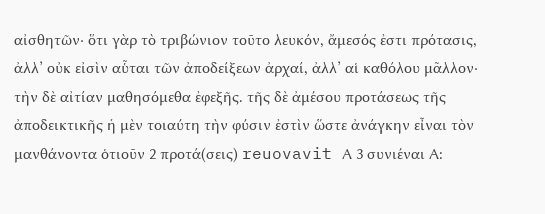αἰσθητῶν· ὅτι γὰρ τὸ τριβώνιον τοῦτο λευκόν, ἄμεσός ἐστι πρότασις, ἀλλ’ οὐκ εἰσὶν αὗται τῶν ἀποδείξεων ἀρχαί, ἀλλ’ αἱ καθόλου μᾶλλον· τὴν δὲ αἰτίαν μαθησόμεθα ἐφεξῆς. τῆς δὲ ἀμέσου προτάσεως τῆς ἀποδεικτικῆς ἡ μὲν τοιαύτη τὴν φύσιν ἐστὶν ὥστε ἀνάγκην εἶναι τὸν μανθάνοντα ὁτιοῦν 2 προτά(σεις) reuovavit Α 3 συνιέναι Α: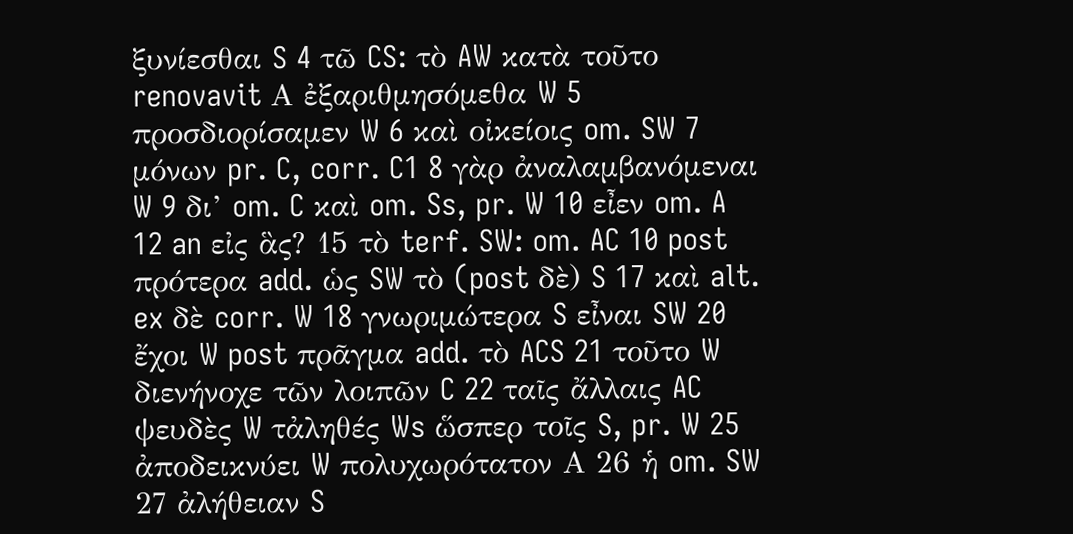ξυνίεσθαι S 4 τῶ CS: τὸ AW κατὰ τοῦτο renovavit Α ἐξαριθμησόμεθα W 5 προσδιορίσαμεν W 6 καὶ οἰκείοις om. SW 7 μόνων pr. C, corr. C1 8 γὰρ ἀναλαμβανόμεναι W 9 δι’ om. C καὶ om. Ss, pr. W 10 εἶεν om. A 12 an εἰς ἃς? 15 τὸ terf. SW: om. AC 10 post πρότερα add. ὡς SW τὸ (post δὲ) S 17 καὶ alt. ex δὲ corr. W 18 γνωριμώτερα S εἶναι SW 20 ἔχοι W post πρᾶγμα add. τὸ ACS 21 τοῦτο W διενήνοχε τῶν λοιπῶν C 22 ταῖς ἄλλαις AC ψευδὲς W τἀληθές Ws ὥσπερ τοῖς S, pr. W 25 ἀποδεικνύει W πολυχωρότατον Α 26 ἡ om. SW 27 ἀλήθειαν S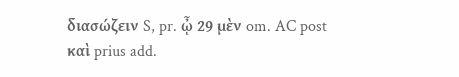διασώζειν S, pr. ᾦ 29 μὲν om. AC post καὶ prius add.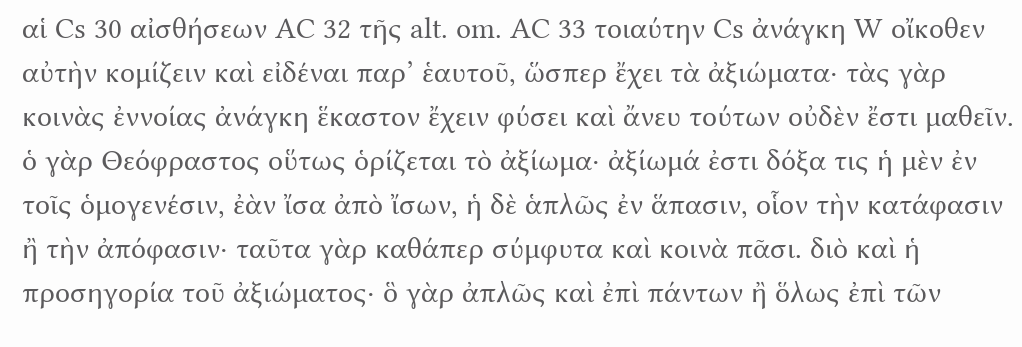αἱ Cs 30 αἰσθήσεων AC 32 τῆς alt. om. AC 33 τοιαύτην Cs ἀνάγκη W οἴκοθεν αὐτὴν κομίζειν καὶ εἰδέναι παρ’ ἑαυτοῦ, ὥσπερ ἔχει τὰ ἀξιώματα· τὰς γὰρ κοινὰς ἐννοίας ἀνάγκη ἕκαστον ἔχειν φύσει καὶ ἄνευ τούτων οὐδὲν ἔστι μαθεῖν. ὁ γὰρ Θεόφραστος οὕτως ὁρίζεται τὸ ἀξίωμα· ἀξίωμά ἐστι δόξα τις ἡ μὲν ἐν τοῖς ὁμογενέσιν, ἐὰν ἴσα ἀπὸ ἴσων, ἡ δὲ ἁπλῶς ἐν ἅπασιν, οἷον τὴν κατάφασιν ἢ τὴν ἀπόφασιν· ταῦτα γὰρ καθάπερ σύμφυτα καὶ κοινὰ πᾶσι. διὸ καὶ ἡ προσηγορία τοῦ ἀξιώματος· ὃ γὰρ ἀπλῶς καὶ ἐπὶ πάντων ἢ ὅλως ἐπὶ τῶν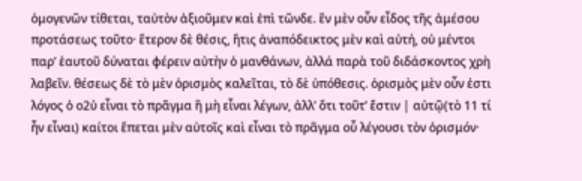ὁμογενῶν τίθεται, ταὐτὸν ἀξιοῦμεν καὶ ἐπὶ τῶνδε. ἓν μὲν οὖν εἶδος τῆς ἀμέσου προτάσεως τοῦτο· ἕτερον δὲ θέσις, ἥτις ἀναπόδεικτος μὲν καὶ αὐτή, οὐ μέντοι παρ’ ἑαυτοῦ δύναται φέρειν αὐτὴν ὁ μανθάνων, ἀλλά παρὰ τοῦ διδάσκοντος χρὴ λαβεῖν. θέσεως δὲ τὸ μὲν ὁρισμὸς καλεῖται, τὸ δὲ ὑπόθεσις. ὁρισμὸς μὲν οὖν ἐστι λόγος ὁ ο2ὐ εἶναι τὸ πρᾶγμα ἢ μὴ εἶναι λέγων, ἀλλ’ ὅτι τοῦτ’ ἔστιν | αὐτῷ(τὸ 11 τί ἦν εἶναι) καίτοι ἕπεται μὲν αὐτοῖς καὶ εἶναι τὸ πρᾶγμα οὗ λέγουσι τὸν ὁρισμόν·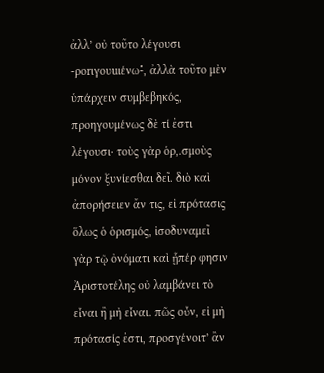ἀλλ’ οὐ τοῦτο λέγουσι -ροrιγουuιένω-̀́, ἀλλὰ τοῦτο μὲν ὑπάρχειν συμβεβηκός, προηγουμένως δὲ τί ἐστι λέγουσι· τοὺς γὰρ ὁρ,.σμοὺς μόνον ξυνίεσθαι δεῖ. διὸ καὶ ἀπορήσειεν ἄν τις, εἰ πρότασις ὅλως ὁ ὁρισμός, ἰσοδυναμεῖ γὰρ τῷ ὀνόματι καὶ ᾗπέρ φησιν Ἀριστοτέλης οὐ λαμβάνει τὸ εἶναι ἢ μὴ εἶναι. πῶς οὖν, εἰ μὴ πρότασίς ἐστι, προσγένοιτ’ ἂν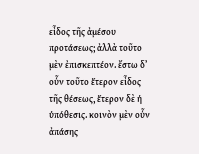εἶδος τῆς ἀμέσου προτάσεως; ἀλλὰ τοῦτο μὲν ἐπισκεπτέον. ἔστω δ’ οὗν τοῦτο ἕτερον εἶδος τῆς θέσεως, ἕτερον δὲ ἡ ὑπόθεσις. κοινὸν μὲν οὗν ἀπάσης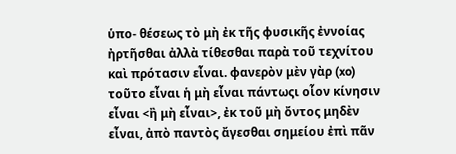ὑπο- θέσεως τὸ μὴ ἐκ τῆς φυσικῆς ἐννοίας ἠρτῆσθαι ἀλλὰ τίθεσθαι παρὰ τοῦ τεχνίτου καὶ πρότασιν εἶναι. φανερὸν μὲν γὰρ (xo) τοῦτο εἶναι ἡ μὴ εἶναι πάντωςι οἷον κίνησιν εἶναι <ἢ μὴ εἶναι>, ἐκ τοῦ μὴ ὄντος μηδὲν εἶναι, ἀπὸ παντὸς ἄγεσθαι σημείου ἐπὶ πᾶν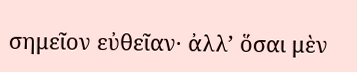σημεῖον εὐθεῖαν· ἀλλ’ ὅσαι μὲν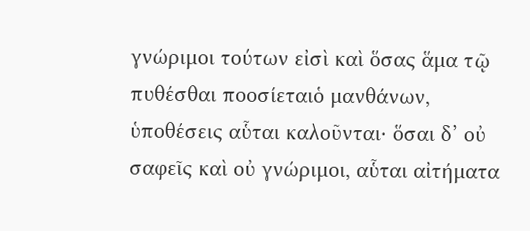γνώριμοι τούτων εἰσὶ καὶ ὅσας ἅμα τῷ πυθέσθαι ποοσίεταιὁ μανθάνων, ὑποθέσεις αὗται καλοῦνται· ὅσαι δ’ οὐ σαφεῖς καὶ οὐ γνώριμοι, αὗται αἰτήματα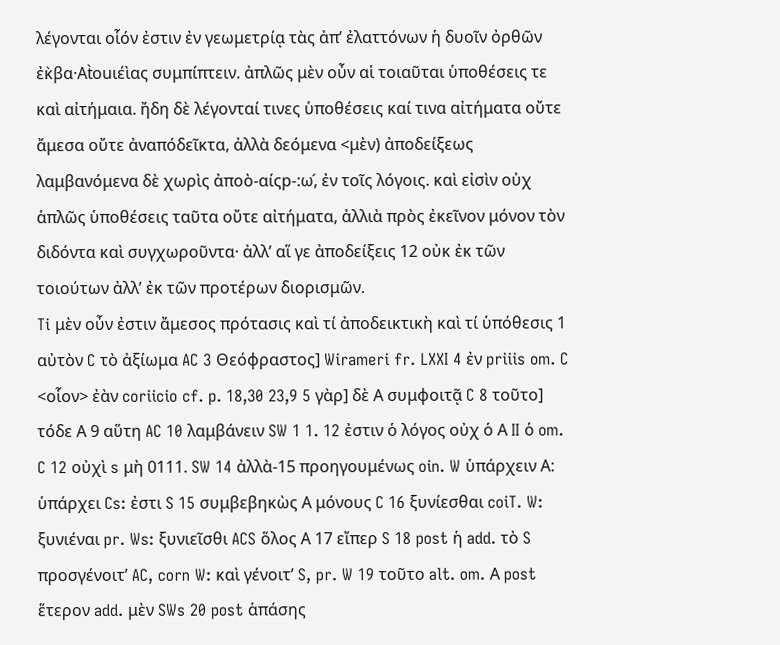λέγονται οἷόν ἐστιν ἐν γεωμετρίᾳ τὰς ἀπ’ ἐλαττόνων ἡ δυοῖν ὀρθῶν ἐκ̀βα·Αt̀οuιέὶας συμπίπτειν. ἀπλῶς μὲν οὖν αἱ τοιαῦται ὑποθέσεις τε καὶ αἰτήμαια. ἤδη δὲ λέγονταί τινες ὑποθέσεις καί τινα αἰτήματα οὔτε ἄμεσα οὔτε ἀναπόδεῖκτα, ἀλλὰ δεόμενα <μὲν) ἀποδείξεως λαμβανόμενα δὲ χωρὶς ἀποὸ-αίςp-:ω,́ ἐν τοῖς λόγοις. καὶ εἰσὶν οὐχ ἁπλῶς ὑποθέσεις ταῦτα οὔτε αἰτήματα, ἀλλιὰ πρὸς ἐκεῖνον μόνον τὸν διδόντα καὶ συγχωροῦντα· ἀλλ’ αἵ γε ἀποδείξεις 12 οὐκ ἐκ τῶν τοιούτων ἀλλ’ ἐκ τῶν προτέρων διορισμῶν.
Ti μὲν οὖν ἐστιν ἄμεσος πρότασις καὶ τί ἀποδεικτικὴ καὶ τί ὑπόθεσις 1 αὐτὸν C τὸ ἀξίωμα AC 3 Θεόφραστος] Wirameri fr. LXXI 4 ἐν priiis om. C <οἷον> ἐὰν coriicio cf. p. 18,30 23,9 5 γὰρ] δὲ Α συμφοιτᾷ C 8 τοῦτο] τόδε Α 9 αὕτη AC 10 λαμβάνειν SW 1 1. 12 ἐστιν ὁ λόγος οὐχ ὁ Α II ὁ om. C 12 οὐχὶ s μὴ 0111. SW 14 ἀλλὰ-15 προηγουμένως oin. W ὑπάρχειν Α: ὑπάρχει Cs: ἐστι S 15 συμβεβηκὼς Α μόνους C 16 ξυνίεσθαι coiT. W: ξυνιέναι pr. Ws: ξυνιεῖσθι ACS ὅλος Α 17 εἴπερ S 18 post ἡ add. τὸ S προσγένοιτ’ AC, corn W: καὶ γένοιτ’ S, pr. W 19 τοῦτο alt. om. Α post ἕτερον add. μὲν SWs 20 post ἁπάσης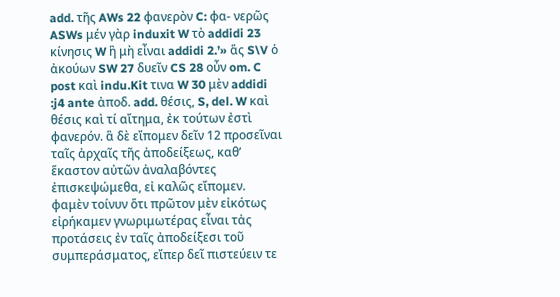add. τῆς AWs 22 φανερὸν C: φα- νερῶς ASWs μέν γὰρ induxit W τὸ addidi 23 κίνησις W ἣ μὴ εἶναι addidi 2.’» ἅς S\V ὁ ἀκούων SW 27 δυεῖν CS 28 οὖν om. C post καὶ indu.Kit τινα W 30 μὲν addidi :j4 ante ἀποδ. add. θέσις, S, del. W καὶ θέσις καὶ τί αἴτημα, ἐκ τούτων ἐστὶ φανερόν. ἃ δὲ εἴπομεν δεῖν 12 προσεῖναι ταῖς ἀρχαῖς τῆς ἀποδείξεως, καθ’ ἕκαστον αὐτῶν ἀναλαβόντες ἐπισκεψώμεθα, εἰ καλῶς εἴπομεν. φαμὲν τοίνυν ὅτι πρῶτον μὲν εἰκότως εἰρήκαμεν γνωριμωτέρας εἶναι τἀς προτάσεις ἐν ταῖς ἀποδείξεσι τοῦ συμπεράσματος, εἴπερ δεῖ πιστεύειν τε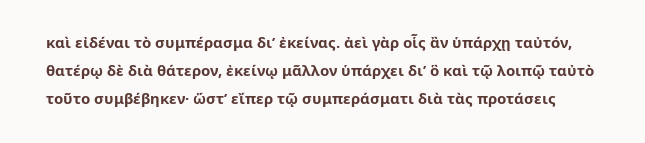καὶ εἰδέναι τὸ συμπέρασμα δι’ ἐκείνας. ἀεὶ γὰρ οἷς ἂν ὑπάρχῃ ταὐτόν, θατέρῳ δὲ διὰ θάτερον, ἐκείνῳ μᾶλλον ὑπάρχει δι’ ὃ καὶ τῷ λοιπῷ ταὐτὸ τοῦτο συμβέβηκεν· ὥστ’ εἴπερ τῷ συμπεράσματι διὰ τὰς προτάσεις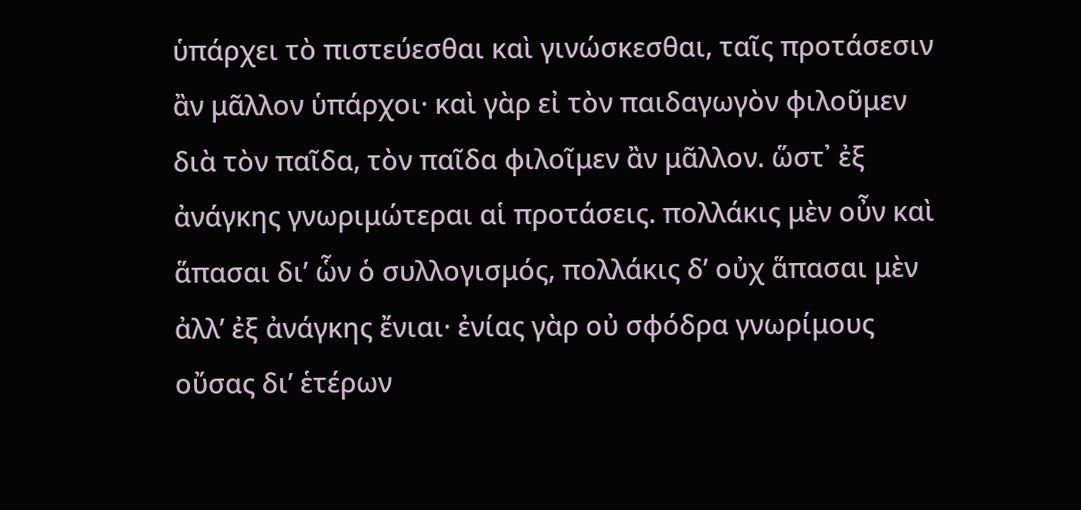ὑπάρχει τὸ πιστεύεσθαι καὶ γινώσκεσθαι, ταῖς προτάσεσιν ἂν μᾶλλον ὑπάρχοι· καὶ γὰρ εἰ τὸν παιδαγωγὸν φιλοῦμεν διὰ τὸν παῖδα, τὸν παῖδα φιλοῖμεν ἂν μᾶλλον. ὥστ᾿ ἐξ ἀνάγκης γνωριμώτεραι αἱ προτάσεις. πολλάκις μὲν οὖν καὶ ἅπασαι δι’ ὧν ὁ συλλογισμός, πολλάκις δ’ οὐχ ἅπασαι μὲν ἀλλ’ ἐξ ἀνάγκης ἔνιαι· ἐνίας γὰρ οὐ σφόδρα γνωρίμους οὔσας δι’ ἑτέρων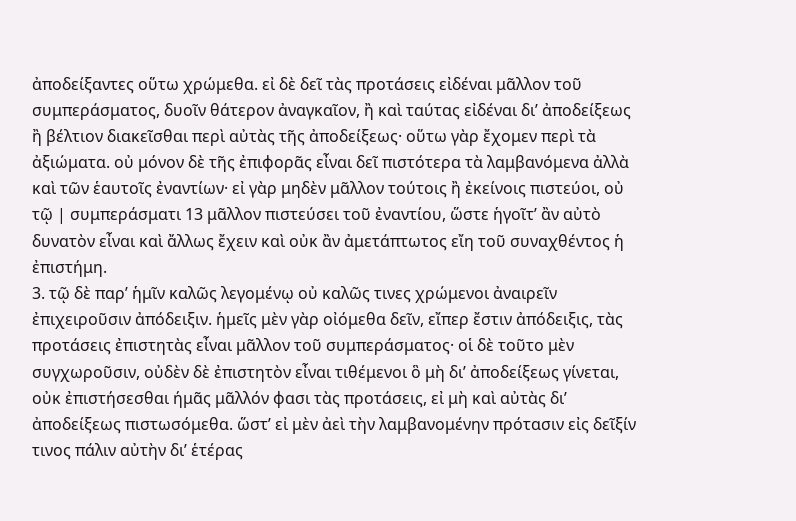ἀποδείξαντες οὕτω χρώμεθα. εἰ δὲ δεῖ τὰς προτάσεις εἰδέναι μᾶλλον τοῦ συμπεράσματος, δυοῖν θάτερον ἀναγκαῖον, ἢ καὶ ταύτας εἰδέναι δι’ ἀποδείξεως ἢ βέλτιον διακεῖσθαι περὶ αὐτὰς τῆς ἀποδείξεως· οὕτω γὰρ ἔχομεν περὶ τὰ ἀξιώματα. οὐ μόνον δὲ τῆς ἐπιφορᾶς εἶναι δεῖ πιστότερα τὰ λαμβανόμενα ἀλλὰ καὶ τῶν ἑαυτοῖς ἐναντίων· εἰ γὰρ μηδὲν μᾶλλον τούτοις ἢ ἐκείνοις πιστεύοι, οὐ τῷ | συμπεράσματι 13 μᾶλλον πιστεύσει τοῦ ἐναντίου, ὥστε ἡγοῖτ’ ἂν αὐτὸ δυνατὸν εἶναι καὶ ἄλλως ἔχειν καὶ οὐκ ἂν ἀμετάπτωτος εἴη τοῦ συναχθέντος ἡ ἐπιστήμη.
3. τῷ δὲ παρ’ ἡμῖν καλῶς λεγομένῳ οὐ καλῶς τινες χρώμενοι ἀναιρεῖν ἐπιχειροῦσιν ἀπόδειξιν. ἡμεῖς μὲν γὰρ οἰόμεθα δεῖν, εἴπερ ἔστιν ἀπόδειξις, τὰς προτάσεις ἐπιστητὰς εἶναι μᾶλλον τοῦ συμπεράσματος· οἱ δὲ τοῦτο μὲν συγχωροῦσιν, οὐδὲν δὲ ἐπιστητὸν εἶναι τιθέμενοι ὃ μὴ δι’ ἀποδείξεως γίνεται, οὐκ ἐπιστήσεσθαι ήμᾶς μᾶλλόν φασι τὰς προτάσεις, εἰ μὴ καὶ αὐτὰς δι’ ἀποδείξεως πιστωσόμεθα. ὥστ’ εἰ μὲν ἀεὶ τὴν λαμβανομένην πρότασιν εἰς δεῖξίν τινος πάλιν αὐτὴν δι’ ἑτέρας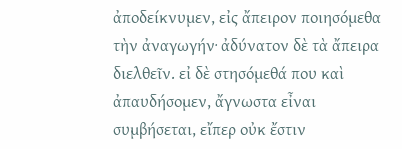ἀποδείκνυμεν, εἰς ἄπειρον ποιησόμεθα τὴν ἀναγωγήν· ἀδύνατον δὲ τὰ ἄπειρα διελθεῖν. εἰ δὲ στησόμεθά που καὶ ἀπαυδήσομεν, ἄγνωστα εἶναι συμβήσεται, εἴπερ οὐκ ἔστιν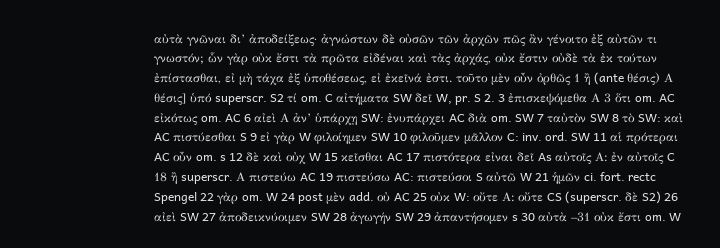αὐτὰ γνῶναι δι’ ἀποδείξεως· ἀγνώστων δὲ οὐσῶν τῶν ἀρχῶν πῶς ἂν γένοιτο ἐξ αὐτῶν τι γνωστόν; ὧν γὰρ οὐκ ἔστι τὰ πρῶτα εἰδέναι καὶ τὰς ἀρχάς, οὐκ ἔστιν οὐδὲ τὰ ἐκ τούτων ἐπίστασθαι, εἰ μὴ τάχα ἐξ ὑποθέσεως, εἰ ἐκεῖνά ἐστι. τοῦτο μὲν οὖν ὀρθῶς 1 ἢ (ante θέσις) Α θέσις] ὑπό superscr. S2 τί om. C αἰτήματα SW δεῖ W, pr. S 2. 3 ἐπισκεψόμεθα Α 3 ὅτι om. AC εἰκότως om. AC 6 αἰεὶ Α ἀν’ ὑπάρχῃ SW: ἐνυπάρχει AC διὰ om. SW 7 ταὐτὸν SW 8 τὸ SW: καὶ AC πιστύεσθαι S 9 εἰ γὰρ W φιλοίημεν SW 10 φιλοῦμεν μᾶλλον C: inv. ord. SW 11 αἱ πρότεραι AC οὖν om. s 12 δὲ καὶ οὐχ W 15 κεῖσθαι AC 17 πιστότερα εἰναι δεῖ As αὐτοῖς Α: ἐν αὐτοῖς C 18 ἢ superscr. Α πιστεύω AC 19 πιστεύσω AC: πιστεύσοι S αὐτῶ W 21 ἡμῶν ci. fort. rectc Spengel 22 γὰρ om. W 24 post μὲν add. οὐ AC 25 οὐκ W: οὔτε Α: οὔτε CS (superscr. δὲ S2) 26 αἰεὶ SW 27 ἀποδεικνύοιμεν SW 28 ἀγωγήν SW 29 ἀπαντήσομεν s 30 αὐτὰ –31 οὐκ ἔστι om. W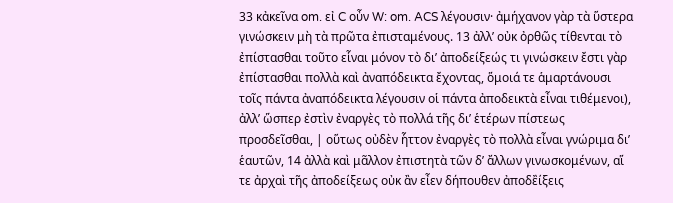33 κἀκεῖνα om. εἰ C οὖν W: om. ACS λέγουσιν· ἀμήχανον γὰρ τὰ ὕστερα γινώσκειν μὴ τὰ πρῶτα ἐπισταμένους. 13 ἀλλ’ οὐκ ὀρθῶς τίθενται τὸ ἐπίστασθαι τοῦτο εἷναι μόνον τὸ δι’ ἀποδείξεώς τι γινώσκειν ἔστι γὰρ ἐπίστασθαι πολλὰ καὶ ἀναπόδεικτα ἔχοντας, ὅμοιά τε ἁμαρτάνουσι τοῖς πάντα ἀναπόδεικτα λέγουσιν οἱ πάντα ἀποδεικτὰ εἶναι τιθέμενοι), ἀλλ’ ὥσπερ ἐστὶν ἐναργὲς τὸ πολλά τῆς δι’ ἑτέρων πίστεως προσδεῖσθαι, | οὕτως οὐδὲν ἧττον ἐναργὲς τὸ πολλὰ εἶναι γνώριμα δι’ ἑαυτῶν, 14 ἀλλὰ καὶ μᾶλλον ἐπιστητὰ τῶν δ’ ἄλλων γινωσκομένων, αἵ τε ἀρχαὶ τῆς ἀποδείξεως οὐκ ἂν εἶεν δήπουθεν ἀποδἒίξεις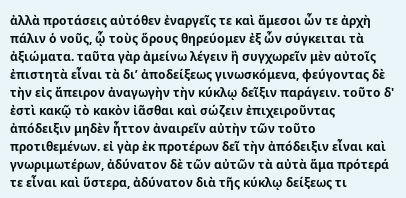ἀλλὰ προτάσεις αὐτόθεν ἐναργεῖς τε καὶ ἄμεσοι ὧν τε ἀρχὴ πάλιν ὁ νοῦς, ᾧ τοὺς ὅρους θηρεύομεν ἐξ ὧν σύγκειται τὰ ἀξιώματα. ταῦτα γὰρ ἀμείνω λέγειν ἢ συγχωρεῖν μὲν αὐτοῖς ἐπιστητὰ εἶναι τὰ δι’ ἀποδείξεως γινωσκόμενα, φεύγοντας δὲ τὴν εἰς ἄπειρον ἀναγωγὴν τὴν κύκλῳ δεῖξιν παράγειν. τοῦτο δ' ἐστὶ κακῷ τὸ κακὸν ἰᾶσθαι καὶ σώζειν ἐπιχειροῦντας ἀπόδειξιν μηδὲν ἧττον ἀναιρεῖν αὐτὴν τῶν τοῦτο προτιθεμένων. εἰ γὰρ ἐκ προτέρων δεῖ τὴν ἀπόδειξιν εἶναι καὶ γνωριμωτέρων, ἀδύνατον δὲ τῶν αὐτῶν τὰ αὐτὰ ἅμα πρότερά τε εἶναι καὶ ὕστερα, ἀδύνατον διὰ τῆς κύκλῳ δείξεως τι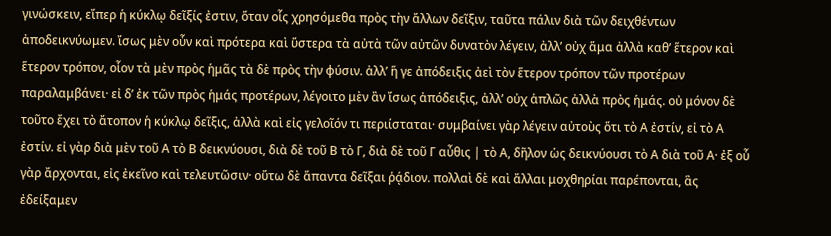γινώσκειν, εἴπερ ἡ κύκλῳ δεῖξίς ἐστιν, ὅταν οἷς χρησόμεθα πρὸς τὴν ἄλλων δεῖξιν, ταῦτα πάλιν διὰ τῶν δειχθέντων ἀποδεικνύωμεν. ἴσως μὲν οὗν καὶ πρότερα καὶ ὕστερα τὰ αὐτὰ τῶν αὐτῶν δυνατὸν λέγειν, ἀλλ’ οὐχ ἅμα ἀλλὰ καθ’ ἕτερον καὶ ἕτερον τρόπον, οἷον τὰ μὲν πρὸς ἡμᾶς τὰ δὲ πρὸς τὴν φύσιν. ἀλλ’ ἥ γε ἀπόδειξις ἀεὶ τὸν ἕτερον τρόπον τῶν προτέρων παραλαμβάνει· εἰ δ’ ἐκ τῶν πρὸς ἡμάς προτέρων, λέγοιτο μὲν ἂν ἴσως ἀπόδειξις, ἀλλ’ οὐχ ἁπλῶς ἀλλὰ πρὸς ἡμάς. οὐ μόνον δὲ τοῦτο ἔχει τὸ ἄτοπον ἡ κύκλῳ δεῖξις, ἀλλὰ καὶ εἰς γελοῖόν τι περιίσταται· συμβαίνει γὰρ λέγειν αὐτοὺς ὅτι τὸ Α ἐστίν, εἰ τὸ Α ἐστίν. εἰ γὰρ διὰ μὲν τοῦ Α τὸ Β δεικνύουσι, διὰ δὲ τοῦ Β τὸ Γ, διὰ δὲ τοῦ Γ αὖθις | τὸ Α, δῆλον ὡς δεικνύουσι τὸ Α διὰ τοῦ Α· ἐξ οὗ γὰρ ἄρχονται, εἰς ἐκεῖνο καὶ τελευτῶσιν· οὕτω δὲ ἅπαντα δεῖξαι ῥᾴδιον. πολλαὶ δὲ καὶ ἄλλαι μοχθηρίαι παρέπονται, ἃς ἐδείξαμεν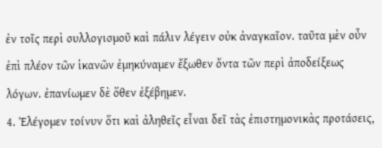ἐν τοῖς περὶ συλλογισμοῦ καὶ πάλιν λέγειν οὐκ ἀναγκαῖον. ταῦτα μὲν οὖν ἐπὶ πλέον τῶν ἱκανῶν ἐμηκύναμεν ἔξωθεν ὄντα τῶν περὶ ἀποδείξεως λόγων. ἐπανίωμεν δὲ ὅθεν ἐξέβημεν.
4. Ἐλέγομεν τοίνυν ὅτι καὶ ἀληθεῖς εἶναι δεῖ τὰς ἐπιστημονικὰς προτάσεις,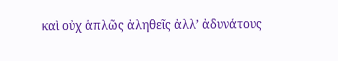καὶ οὐχ ἁπλῶς ἀληθεῖς ἀλλ’ ἀδυνάτους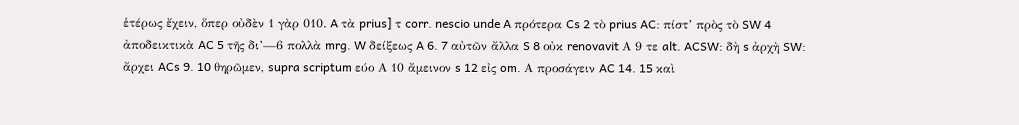ἑτέρως ἔχειν, ὅπερ οὐδὲν 1 γὰρ 010. A τὰ prius] τ corr. nescio unde A πρότερα Cs 2 τὸ prius AC: πίστ’ πρὸς τὸ SW 4 ἀποδεικτικὰ AC 5 τῆς δι’—6 πολλὰ mrg. W δείξεως A 6. 7 αὐτῶν ἄλλα S 8 οὐκ renovavit Α 9 τε alt. ACSW: δὴ s ἀρχὴ SW: ἄρχει ACs 9. 10 θηρῶμεν, supra scriptum εύο Α 10 ἄμεινον s 12 εἰς om. Α προσάγειν AC 14. 15 καὶ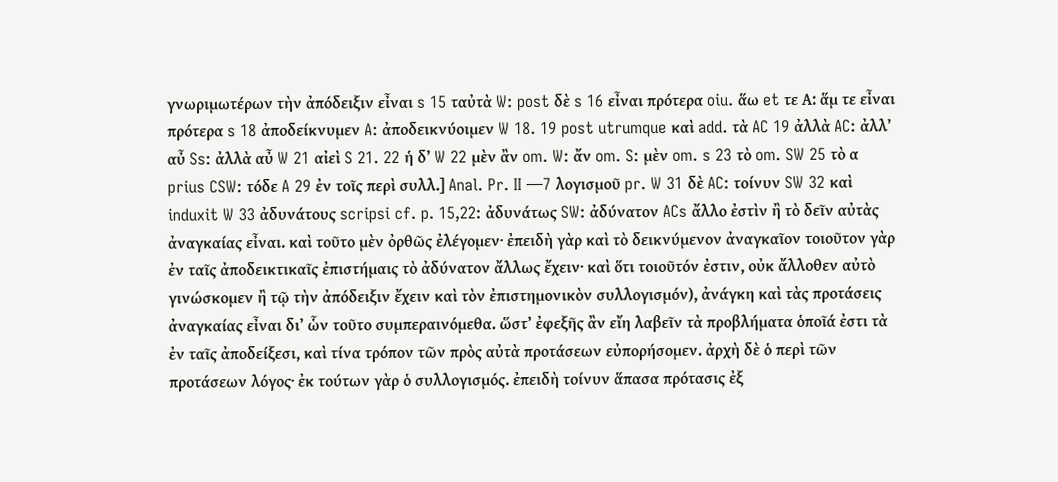γνωριμωτέρων τὴν ἀπόδειξιν εἶναι s 15 ταὐτὰ W: post δὲ s 16 εἶναι πρότερα oiu. ἅω et τε Α: ἅμ τε εἶναι πρότερα s 18 ἀποδείκνυμεν A: ἀποδεικνύοιμεν W 18. 19 post utrumque καὶ add. τὰ AC 19 ἀλλὰ AC: ἀλλ’ αὖ Ss: ἀλλὰ αὖ W 21 αἰεὶ S 21. 22 ἡ δ’ W 22 μὲν ἂν om. W: ἄν om. S: μὲν om. s 23 τὸ om. SW 25 τὸ α prius CSW: τόδε A 29 ἐν τοῖς περὶ συλλ.] Anal. Pr. II —7 λογισμοῦ pr. W 31 δὲ AC: τοίνυν SW 32 καὶ induxit W 33 ἀδυνάτους scripsi cf. p. 15,22: ἀδυνάτως SW: ἀδύνατον ACs ἄλλο ἐστὶν ἢ τὸ δεῖν αὐτὰς ἀναγκαίας εἶναι. καὶ τοῦτο μὲν ὀρθῶς ἐλέγομεν· ἐπειδὴ γὰρ καὶ τὸ δεικνύμενον ἀναγκαῖον τοιοῦτον γὰρ ἐν ταῖς ἀποδεικτικαῖς ἐπιστήμαις τὸ ἀδύνατον ἄλλως ἔχειν· καὶ ὅτι τοιοῦτόν ἐστιν, οὐκ ἄλλοθεν αὐτὸ γινώσκομεν ἢ τῷ τὴν ἀπόδειξιν ἔχειν καὶ τὸν ἐπιστημονικὸν συλλογισμόν), ἀνάγκη καὶ τὰς προτάσεις ἀναγκαίας εἶναι δι’ ὧν τοῦτο συμπεραινόμεθα. ὥστ’ ἐφεξῆς ἂν εἴη λαβεῖν τὰ προβλήματα ὁποῖά ἐστι τὰ ἐν ταῖς ἀποδείξεσι, καὶ τίνα τρόπον τῶν πρὸς αὐτὰ προτάσεων εὐπορήσομεν. ἀρχὴ δὲ ὁ περὶ τῶν προτάσεων λόγος· ἐκ τούτων γὰρ ὁ συλλογισμός. ἐπειδὴ τοίνυν ἅπασα πρότασις ἐξ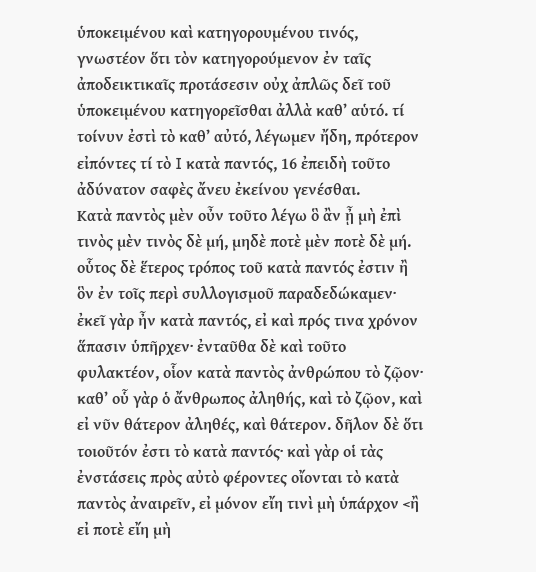ὑποκειμένου καὶ κατηγορουμένου τινός, γνωστέον ὅτι τὸν κατηγορούμενον ἐν ταῖς ἀποδεικτικαῖς προτάσεσιν οὐχ ἀπλῶς δεῖ τοῦ ὑποκειμένου κατηγορεῖσθαι ἀλλὰ καθ’ αὑτό. τί τοίνυν ἐστὶ τὸ καθ’ αὐτό, λέγωμεν ἤδη, πρότερον εἰπόντες τί τὸ I κατὰ παντός, 16 ἐπειδὴ τοῦτο ἀδύνατον σαφὲς ἄνευ ἐκείνου γενέσθαι.
Κατὰ παντὸς μὲν οὖν τοῦτο λέγω ὃ ἂν ᾖ μὴ ἐπὶ τινὸς μὲν τινὸς δὲ μή, μηδὲ ποτὲ μὲν ποτὲ δὲ μή. οὗτος δὲ ἕτερος τρόπος τοῦ κατὰ παντός ἐστιν ἢ ὃν ἐν τοῖς περὶ συλλογισμοῦ παραδεδώκαμεν· ἐκεῖ γὰρ ἦν κατὰ παντός, εἰ καὶ πρός τινα χρόνον ἅπασιν ὑπῆρχεν· ἐνταῦθα δὲ καὶ τοῦτο φυλακτέον, οἷον κατὰ παντὸς ἀνθρώπου τὸ ζῷον· καθ’ οὗ γὰρ ὁ ἄνθρωπος ἀληθής, καὶ τὸ ζῷον, καὶ εἰ νῦν θάτερον ἀληθές, καὶ θάτερον. δῆλον δὲ ὅτι τοιοῦτόν ἐστι τὸ κατὰ παντός· καὶ γὰρ οἱ τὰς ἐνστάσεις πρὸς αὐτὸ φέροντες οἴονται τὸ κατὰ παντὸς ἀναιρεῖν, εἰ μόνον εἴη τινὶ μὴ ὑπάρχον <ἢ εἰ ποτὲ εἴη μὴ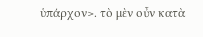ὑπάρχον>. τὸ μὲν οὖν κατὰ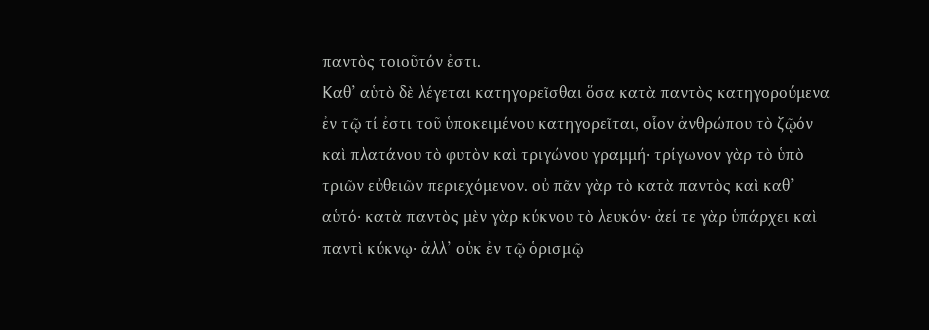παντὸς τοιοῦτόν ἐστι.
Καθ’ αὑτὸ δὲ λέγεται κατηγορεῖσθαι ὅσα κατὰ παντὸς κατηγορούμενα ἐν τῷ τί ἐστι τοῦ ὑποκειμένου κατηγορεῖται, οἷον ἀνθρώπου τὸ ζῷόν καὶ πλατάνου τὸ φυτὸν καὶ τριγώνου γραμμή· τρίγωνον γὰρ τὸ ὑπὸ τριῶν εὐθειῶν περιεχόμενον. οὐ πᾶν γὰρ τὸ κατὰ παντὸς καὶ καθ’ αὑτό· κατὰ παντὸς μὲν γὰρ κύκνου τὸ λευκόν· ἀεί τε γὰρ ὑπάρχει καὶ παντὶ κύκνῳ· ἀλλ’ οὐκ ἐν τῷ ὁρισμῷ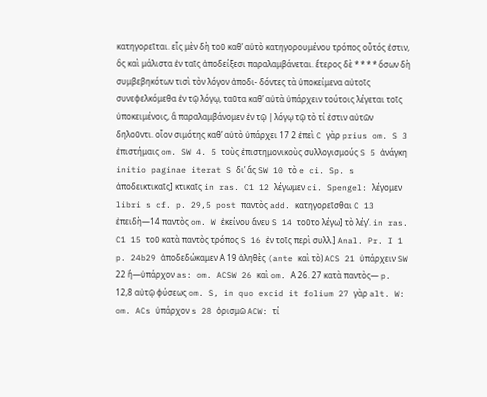κατηγορεῖται. εἷς μὲν δὴ τοῦ καθ’ αὑτὸ κατηγορουμένου τρόπος οὗτός ἐστιν, ὃς καὶ μάλιστα ἐν ταῖς ἀποδείξεσι παραλαμβάνεται. ἕτερος δὲ * * * * ὅσων δὴ συμβεβηκότων τισὶ τὸν λόγον ἀποδι- δόντες τὰ ὑποκείμενα αὐτοῖς συνεφελκόμεθα ἐν τῷ λόγῳ, ταῦτα καθ’ αὑτὰ ὑπάρχειν τούτοις λέγεται τοῖς ὑποκειμένοις, ἃ παραλαμβάνομεν ἐν τῷ | λόγῳ τῷ τὸ τί ἐστιν αὐτῶν δηλοῦντι. οἷον σιμότης καθ’ αὑτὸ ὑπάρχει 17 2 ἐπεὶ C γὰρ prius om. S 3 ἐπιστήμαις om. SW 4. 5 τοὺς ἐπιστημονικοὺς συλλογισμούς S 5 ἀνάγκη initio paginae iterat S δι’ ἅς SW 10 τὸ e ci. Sp. s ἀποδεικτικαῖς] κτικαῖς in ras. C1 12 λέγωμεν ci. Spengel: λέγομεν libri s cf. p. 29,5 post παντὸς add. κατηγορεῖσθαι C 13 ἐπειδὴ—14 παντὸς om. W ἐκείνου ἄνευ S 14 τοῦτο λέγω] τὸ λέγ’. in ras. C1 15 τοῦ κατὰ παντὸς τρόπος S 16 ἐν τοῖς περὶ συλλ.] Anal. Pr. I 1 p. 24b29 ἀποδεδώκαμεν Α 19 ἀληθὲς (ante καὶ τὸ) ACS 21 ὑπάρχειν SW 22 ἢ—ὑπάρχον as: om. ACSW 26 καὶ om. Α 26. 27 κατὰ παντὸς— p. 12,8 αὐτῷ φύσεως om. S, in quo excid it folium 27 γὰρ alt. W: om. ACs ὑπάρχον s 28 ὁρισμῶ ACW: τί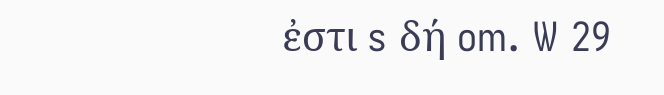ἐστι s δή om. W 29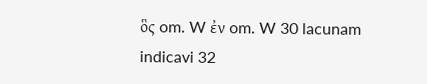ὃς om. W ἐν om. W 30 lacunam indicavi 32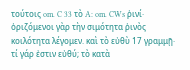τούτοις om. C 33 τὸ A: om. CWs ῥινί· ὁριζόμενοι γὰρ τὴν σιμότητα ῥινὸς κοιλότητα λέγομεν. καὶ τὸ εὐθὺ 17 γραμμῇ· τί γάρ ἐστιν εὐθύ; τὸ κατὰ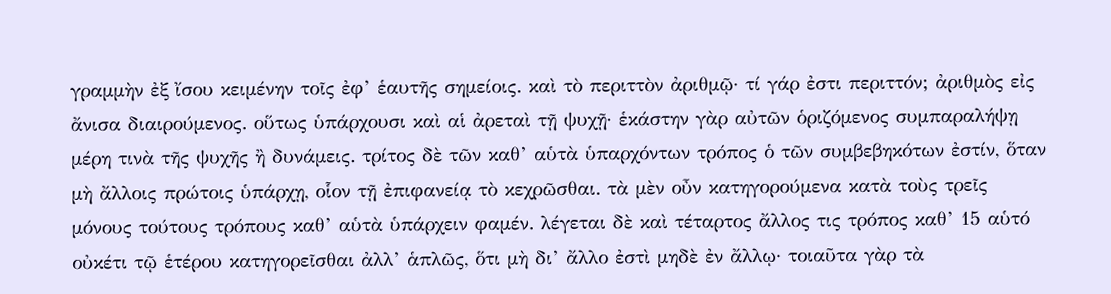γραμμὴν ἐξ ἴσου κειμένην τοῖς ἐφ’ ἑαυτῆς σημείοις. καὶ τὸ περιττὸν ἀριθμῷ· τί γάρ ἐστι περιττόν; ἀριθμὸς εἰς ἄνισα διαιρούμενος. οὕτως ὑπάρχουσι καὶ αἱ ἀρεταὶ τῇ ψυχῇ· ἑκάστην γὰρ αὐτῶν ὁριζόμενος συμπαραλήψῃ μέρη τινὰ τῆς ψυχῆς ἢ δυνάμεις. τρίτος δὲ τῶν καθ’ αὑτὰ ὑπαρχόντων τρόπος ὁ τῶν συμβεβηκότων ἐστίν, ὅταν μὴ ἄλλοις πρώτοις ὑπάρχῃ, οἷον τῇ ἐπιφανείᾳ τὸ κεχρῶσθαι. τὰ μὲν οὖν κατηγορούμενα κατὰ τοὺς τρεῖς μόνους τούτους τρόπους καθ’ αὑτὰ ὑπάρχειν φαμέν. λέγεται δὲ καὶ τέταρτος ἄλλος τις τρόπος καθ’ 15 αὑτό οὐκέτι τῷ ἑτέρου κατηγορεῖσθαι ἀλλ’ ἁπλῶς, ὅτι μὴ δι’ ἄλλο ἐστὶ μηδὲ ἐν ἄλλῳ· τοιαῦτα γὰρ τὰ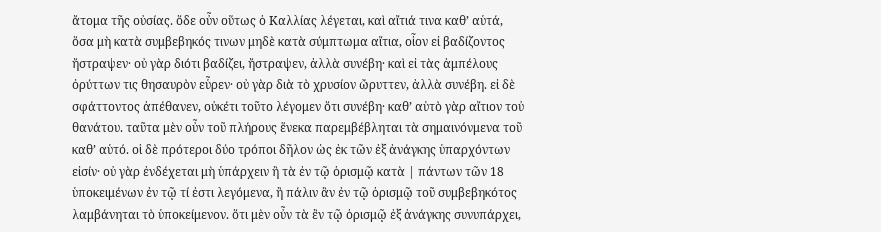ἄτομα τῆς οὐσίας. ὅδε οὖν οὕτως ὁ Καλλίας λέγεται, καὶ αἴτιά τινα καθ’ αὑτά, ὅσα μὴ κατὰ συμβεβηκός τινων μηδὲ κατὰ σύμπτωμα αἴτια, οἷον εἰ βαδίζοντος ἤστραψεν· οὐ γὰρ διότι βαδίζει, ἤστραψεν, ἀλλὰ συνέβη· καὶ εἰ τὰς ἀμπέλους ὀρύττων τις θησαυρὸν εὗρεν· οὐ γὰρ διὰ τὸ χρυσίον ὤρυττεν, ἀλλὰ συνέβη. εἰ δὲ σφάττοντος ἀπέθανεν, οὐκέτι τοῦτο λέγομεν ὅτι συνέβη· καθ’ αὑτὸ γὰρ αἴτιον τοὐ θανάτου. ταῦτα μὲν οὖν τοῦ πλήρους ἕνεκα παρεμβέβληται τὰ σημαινόνμενα τοῦ καθ’ αὑτό. οἱ δὲ πρότεροι δύο τρόποι δῆλον ὡς ἐκ τῶν ἐξ ἀνάγκης ὑπαρχόντων εἰσίν· οὐ γὰρ ἐνδέχεται μὴ ὑπάρχειν ἢ τὰ ἐν τῷ ὁρισμῷ κατὰ | πάντων τῶν 18 ὑποκειμένων ἐν τῷ τί ἐστι λεγόμενα, ἢ πάλιν ἂν ἐν τῷ ὁρισμῷ τοῦ συμβεβηκότος λαμβάνηται τὸ ὑποκείμενον. ὅτι μὲν οὖν τὰ ἒν τῷ ὁρισμῷ ἐξ ἀνάγκης συνυπάρχει,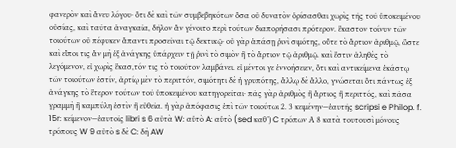φανερὸν καὶ ἄνευ λόγου· ὅτι δὲ καὶ τῶν συμβεβηκότων ὅσα οὐ δυνατὸν ὁρίσασθαι χωρὶς τῆς τοῦ ὑποκειμένου οὐσίας, καὶ ταῦτα ἀναγκαῖα, δῆλον ἄν γένοιτο περὶ τούτων διαπορήσασι πρότερον. ἕκαστον τοίνυν τῶν τοιούτων οὐ πέφυκεν ἅπαντι προσεῖναι τῷ δεκτικῷ· οὐ γὰρ ἁπάσῃ ῥινὶ σιμότης, οὕτε τὸ ἄρτιον ἀριθμῷ, ὥστε καὶ εἴποι τις ἄν μὴ ἐξ ἀνάγκης ὑπάρχειν τῇ ῥινὶ τὸ σιμὸν ἢ τὸ ἄρτιον τῷ ἀριθμῷ. καὶ ἔστιν ἀληθὲς τὸ λεγόμενον, εἰ χωρὶς ἕκασ,τόν τις τὸ τοιοῦτον λαμβάνει. εἰ μέντοι γε ἐννοήσειεν, ὅτι καὶ αντικείμενα ἑκάστῳ τῶν τοιούτων ἐστίν, ἀρτίῳ μὲν τὸ περιττόν, σιμότητι δὲ ἡ γρυπότης, ἄλλῳ δὲ ἄλλο, γνώσεται ὅτι πάντως ἐξ ἀνάγκης τὸ ἕτερον τούτων τοῦ ὑποκειμένου κατηγορεῖται· πᾶς γὰρ ἀριθμὸς ἢ ἄρτιος ἢ περιττός, καὶ πᾶσα γραμμὴ ἢ καμπύλη ἐστὶν ἢ εὐθεῖα. ἡ γὰρ ἀπόφασις ἐπὶ τῶν τοιούτωι 2. 3 κειμένην—ἑαυτῆς scripsi e Philop. f. 15r: κείμενον—ἑαυτοῖς libri s 6 αὐτὰ W: αὑτὸ A: αὑτὸ (sed καθ’) C τρόπων Α 8 κατὰ τουτουσὶ μόνους τρόπους W 9 αὐτὸ s δὲ C: δὴ AW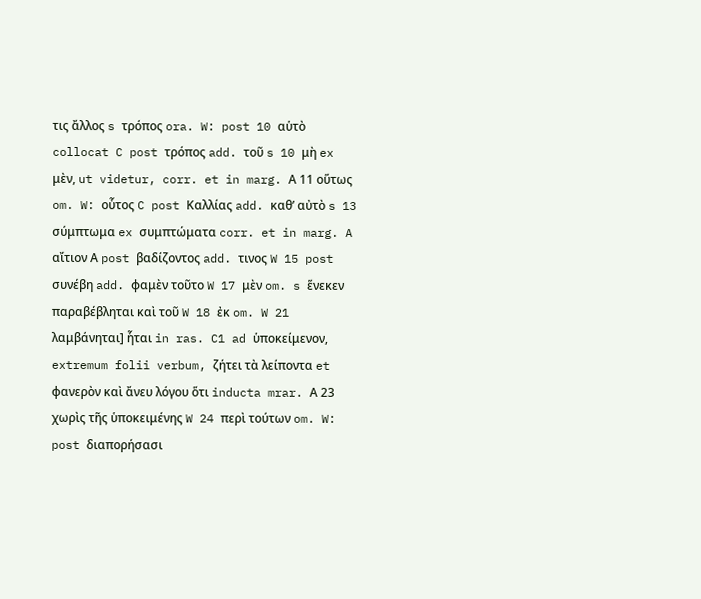τις ἄλλος s τρόπος ora. W: post 10 αὑτὸ collocat C post τρόπος add. τοῦ s 10 μὴ ex μὲν, ut videtur, corr. et in marg. Α 11 οὕτως om. W: οὗτος C post Καλλίας add. καθ’ αὐτὸ s 13 σύμπτωμα ex συμπτώματα corr. et in marg. A αἴτιον Α post βαδίζοντος add. τινος W 15 post συνέβη add. φαμὲν τοῦτο W 17 μὲν om. s ἕνεκεν παραβέβληται καὶ τοῦ W 18 ἐκ om. W 21 λαμβάνηται] ἧται in ras. C1 ad ὑποκείμενον, extremum folii verbum, ζήτει τὰ λείποντα et φανερὸν καὶ ἄνευ λόγου ὅτι inducta mrar. Α 23 χωρὶς τῆς ὑποκειμένης W 24 περὶ τούτων om. W: post διαπορήσασι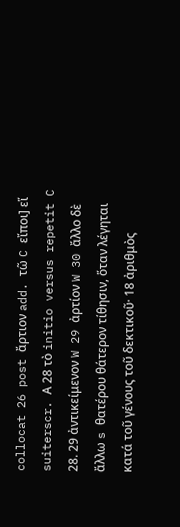collocat 26 post ἄρτιον add. τῶ C εἴποι] εἵ suiterscr. Α 28 τὸ initio versus repetit C 28. 29 ἀντικείμενον W 29 ἀρτίον W 30 ἄλλο δὲ ἄλλω s θατέρου θάτερον τίθησιν, ὅταν λέγηται κατά τοῦ γένους τοῦ δεκτικοῦ· 18 ἀριθμὸς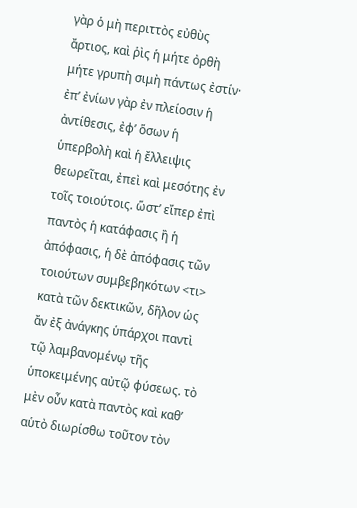γὰρ ὁ μὴ περιττὸς εὐθὺς ἄρτιος, καὶ ῥὶς ἡ μήτε ὀρθὴ μήτε γρυπὴ σιμὴ πάντως ἐστίν· ἐπ’ ἐνίων γὰρ ἐν πλείοσιν ἡ ἀντίθεσις, ἐφ’ ὅσων ἡ ὑπερβολὴ καὶ ἡ ἔλλειψις θεωρεῖται, ἐπεὶ καὶ μεσότης ἐν τοῖς τοιούτοις. ὥστ’ εἴπερ ἐπὶ παντὸς ἡ κατάφασις ἢ ἡ ἀπόφασις, ἡ δὲ ἀπόφασις τῶν τοιούτων συμβεβηκότων <τι> κατὰ τῶν δεκτικῶν, δῆλον ὡς ἄν ἐξ ἀνάγκης ὑπάρχοι παντὶ τῷ λαμβανομένῳ τῆς ὑποκειμένης αὐτῷ φύσεως. τὸ μὲν οὖν κατὰ παντὸς καὶ καθ’ αὑτὸ διωρίσθω τοῦτον τὸν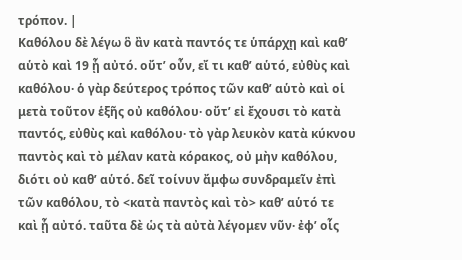τρόπον. |
Καθόλου δὲ λέγω ὃ ἂν κατὰ παντός τε ὑπάρχῃ καὶ καθ’ αὑτὸ καὶ 19 ᾗ αὐτό. οὔτ’ οὖν, εἴ τι καθ’ αὑτό, εὐθὺς καὶ καθόλου· ὁ γὰρ δεύτερος τρόπος τῶν καθ’ αὑτὸ καὶ οἱ μετὰ τοῦτον ἑξῆς οὐ καθόλου· οὔτ’ εἰ ἔχουσι τὸ κατὰ παντός, εὐθὺς καὶ καθόλου· τὸ γὰρ λευκὸν κατὰ κύκνου παντὸς καὶ τὸ μέλαν κατὰ κόρακος, οὐ μὴν καθόλου, διότι οὐ καθ’ αὑτό. δεῖ τοίνυν ἄμφω συνδραμεῖν ἐπὶ τῶν καθόλου, τὸ <κατὰ παντὸς καὶ τὸ> καθ’ αὑτό τε καὶ ᾗ αὐτό. ταῦτα δὲ ὡς τὰ αὐτὰ λέγομεν νῦν· ἐφ’ οἷς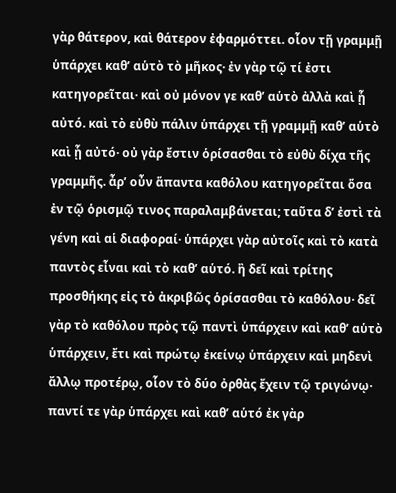γὰρ θάτερον, καὶ θάτερον ἐφαρμόττει. οἷον τῇ γραμμῇ ὑπάρχει καθ’ αὑτὸ τὸ μῆκος· ἐν γὰρ τῷ τί ἐστι κατηγορεῖται· καὶ οὐ μόνον γε καθ’ αὑτὸ ἀλλὰ καὶ ᾗ αὐτό. καὶ τὸ εὐθὺ πάλιν ὑπάρχει τῇ γραμμῇ καθ’ αὑτὸ καὶ ᾗ αὐτό· οὐ γὰρ ἔστιν ὁρίσασθαι τὸ εὐθὺ δίχα τῆς γραμμῆς. ἆρ’ οὖν ἅπαντα καθόλου κατηγορεῖται ὅσα ἐν τῷ ὁρισμῷ τινος παραλαμβάνεται; ταῦτα δ’ ἐστὶ τὰ γένη καὶ αἱ διαφοραί· ὑπάρχει γὰρ αὐτοῖς καὶ τὸ κατὰ παντὸς εἶναι καὶ τὸ καθ’ αὑτό. ἢ δεῖ καὶ τρίτης προσθήκης εἰς τὸ ἀκριβῶς ὁρίσασθαι τὸ καθόλου· δεῖ γὰρ τὸ καθόλου πρὸς τῷ παντὶ ὑπάρχειν καὶ καθ’ αὑτὸ ὑπάρχειν, ἔτι καὶ πρώτῳ ἐκείνῳ ὑπάρχειν καὶ μηδενὶ ἄλλῳ προτέρῳ, οἷον τὸ δύο ὀρθὰς ἔχειν τῷ τριγώνῳ· παντί τε γὰρ ὑπάρχει καὶ καθ’ αὑτό ἐκ γὰρ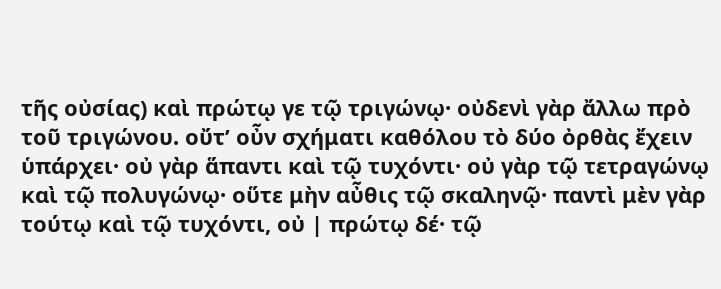τῆς οὐσίας) καὶ πρώτῳ γε τῷ τριγώνῳ· οὐδενὶ γὰρ ἄλλω πρὸ τοῦ τριγώνου. οὔτ’ οὖν σχήματι καθόλου τὸ δύο ὀρθὰς ἔχειν ὑπάρχει· οὐ γὰρ ἅπαντι καὶ τῷ τυχόντι· οὐ γὰρ τῷ τετραγώνῳ καὶ τῷ πολυγώνῳ· οὕτε μὴν αὖθις τῷ σκαληνῷ· παντὶ μὲν γὰρ τούτῳ καὶ τῷ τυχόντι, οὐ | πρώτῳ δέ· τῷ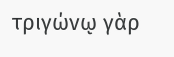τριγώνῳ γὰρ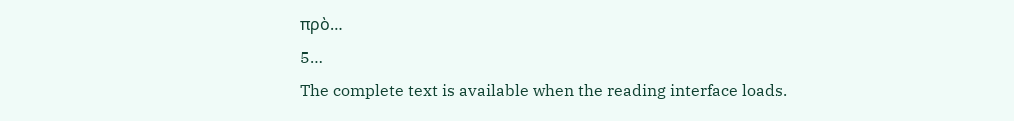πρὸ…
5…
The complete text is available when the reading interface loads.